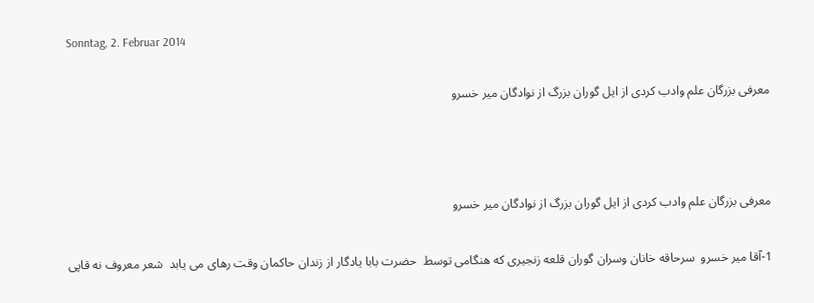Sonntag, 2. Februar 2014

معرفی بزرگان علم وادب کردی از ایل گوران بزرگ از نوادگان میر خسرو



معرفی بزرگان علم وادب کردی از ایل گوران بزرگ از نوادگان میر خسرو

1-آقا میر خسرو  سرحاقه خانان وسران گوران قلعه زنجیری که هنگامی توسط  حضرت بابا یادگار از زندان حاکمان وقت رهای می یابد  شعر معروف نه قاپی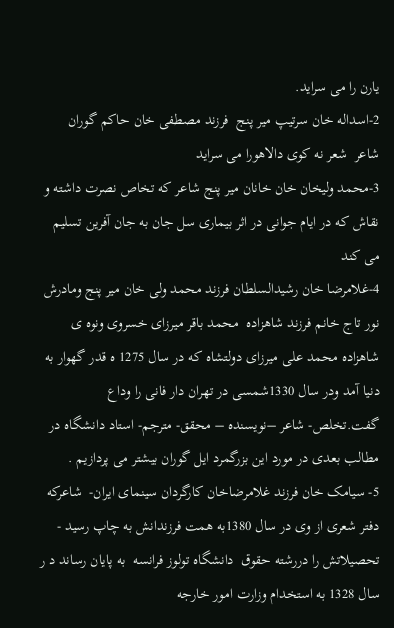یارن را می سراید.
2-اسداله خان سرتیپ میر پنج  فرزند مصطفی خان حاکم گوران   شاعر  شعر نه کوی دالاهورا می سراید
3-محمد ولیخان خان خانان میر پنج شاعر که تخاص نصرت داشته و نقاش که در ایام جوانی در اثر بیماری سل جان به جان آفرین تسلیم می کند
4-غلامرضا خان رشیدالسلطان فرزند محمد ولی خان میر پنج ومادرش نور تاج خانم فرزند شاهزاده  محمد باقر میرزای خسروی ونوه ی شاهزاده محمد علی میرزای دولتشاه که در سال 1275 ه قدر گهوار به دنیا آمد ودر سال 1330شمسی در تهران دار فانی را وداع گفت.تخلص- شاعر –نویسنده – محقق- مترجم- استاد دانشگاه در مطالب بعدی در مورد این بزرگمرد ایل گوران بیشتر می پردازیم .
5- سیامک خان فرزند غلامرضاخان کارگردان سینمای ایران-  شاعرکه دفتر شعری از وی در سال 1380به همت فرزندانش به چاپ رسید - تحصیلاتش را دررشته حقوق  دانشگاه تولوز فرانسه  به پایان رساند د ر سال 1328 به استخدام وزارت امور خارجه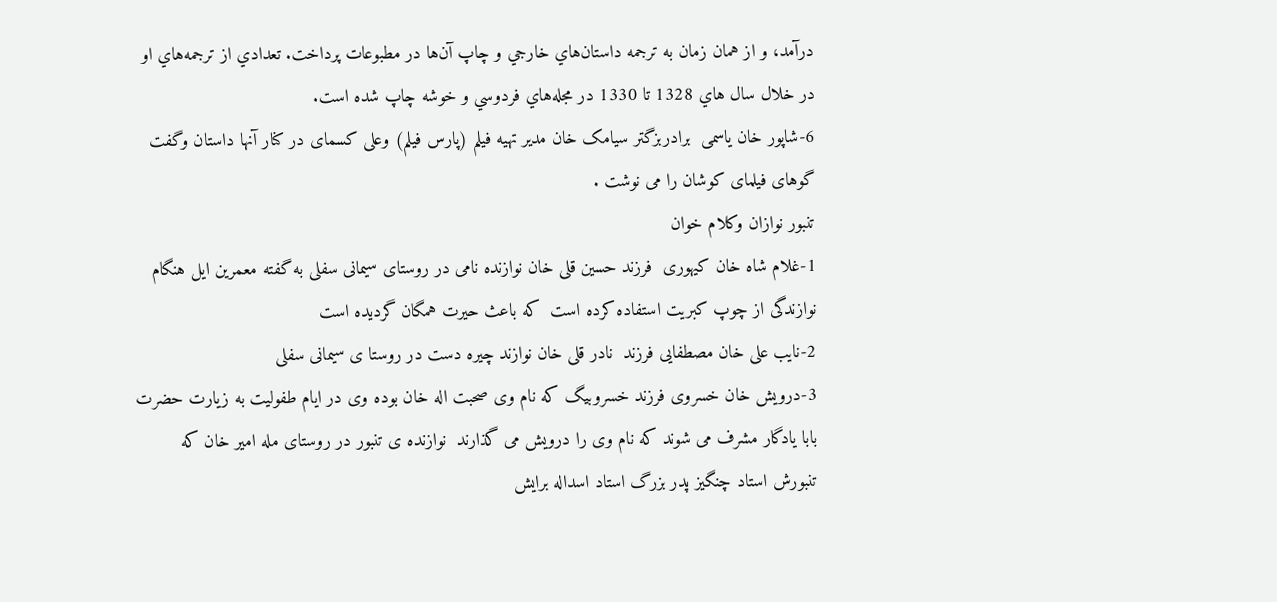درآمد، و از همان زمان به ترجمه داستان‌هاي خارجي و چاپ آن‌ها در مطبوعات پرداخت. تعدادي از ترجمه‌هاي او در خلال سال هاي 1328 تا 1330 در مجله‌هاي فردوسي و خوشه چاپ شده است.
6-شاپور خان یاسمی  برادربزگتر سیامک خان مدیر تهیه فیلم (پارس فیلم) وعلی کسمای در کنار آنها داستان وگفت گوهای فیلمای کوشان را می نوشت .
تنبور نوازان وکلام خوان
1-غلام شاه خان کیهوری  فرزند حسین قلی خان نوازنده نامی در روستای سیمانی سفلی به گفته معمرین ایل هنگام نوازندگی از چوپ کبریت استفاده کرده است  که باعث حیرت همگان گردیده است
2-نایب علی خان مصطفایی فرزند  نادر قلی خان نوازند چیره دست در روستا ی سیمانی سفلی
3-درویش خان خسروی فرزند خسروبیگ که نام وی صحبت اله خان بوده وی در ایام طفولیت به زیارت حضرت بابا یادگار مشرف می شوند که نام وی را درویش می گذارند  نوازنده ی تنبور در روستای مله امیر خان که تنبورش استاد چنگیز پدر بزرگ استاد اسداله برایش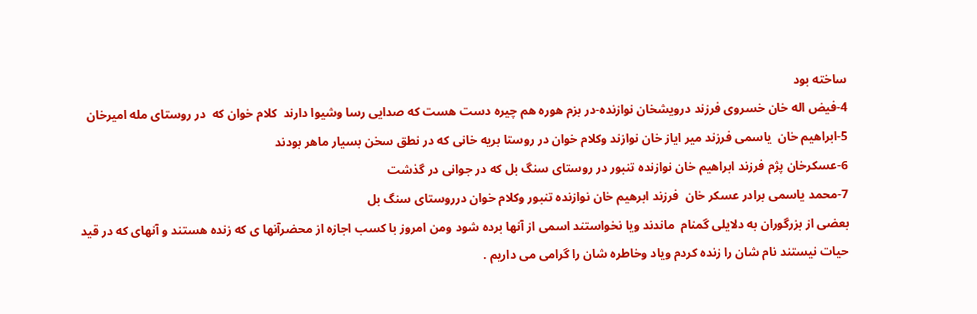ساخته بود
4-فیض اله خان خسروی فرزند درویشخان نوازنده-در بزم هوره هم چیره دست هست که صدایی رسا وشیوا دارند  کلام خوان که  در روستای مله امیرخان
5-ابراهیم خان  یاسمی فرزند میر ایاز خان نوازند وکلام خوان در روستا بریه خانی که در نطق سخن بسیار ماهر بودند
6-عسکرخان پژم فرزند ابراهیم خان نوازنده تنبور در روستای سنگ بل که در جوانی در گذشت
7-محمد یاسمی برادر عسکر خان  فرزند ابرهیم خان نوازنده تنبور وکلام خوان درروستای سنگ بل
بعضی از بزرگوران به دلایلی گمنام  ماندند ویا نخواستند اسمی از آنها برده شود ومن امروز با کسب اجازه از محضرآنها ی که زنده هستند و آنهای که در قید حیات نیستند نام شان را زنده کردم ویاد وخاطره شان را گرامی می داریم .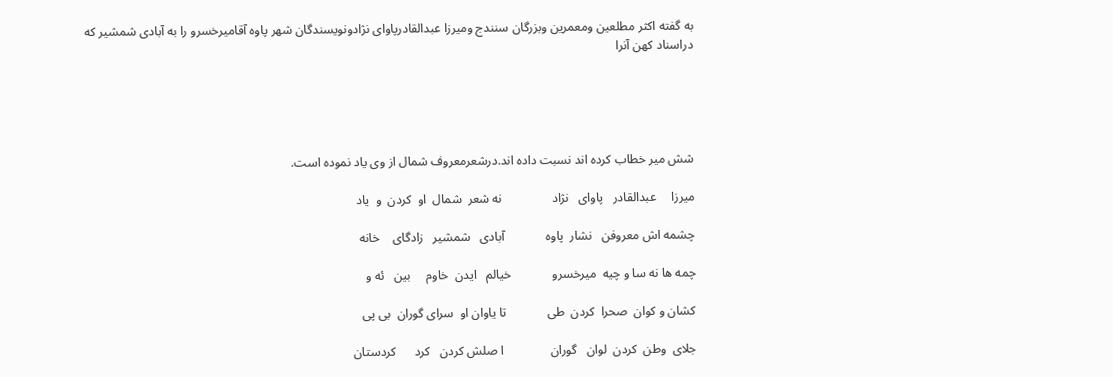به گفته اکثر مطلعین ومعمرین وبزرگان سنندج ومیرزا عبدالقادرپاوای نژادونویسندگان شهر پاوه آقامیرخسرو را به آبادی شمشیر که دراسناد کهن آنرا





شش میر خطاب کرده اند نسبت داده اند.درشعرمعروف شمال از وی یاد نموده است.

میرزا     عبدالقادر   پاوای   نژاد                نه شعر  شمال  او  کردن  و  یاد

چشمه اش معروفن   نشار  پاوه             آبادی   شمشیر   زادگای    خانه

چمه ها نه سا و چیه  میرخسرو             خیالم   ایدن  خاوم     بین   ئه و

کشان و کوان  صحرا  کردن  طی             تا یاوان او  سرای گوران  بی پی

جلای  وطن  کردن  لوان   گوران               ا صلش کردن   کرد      کردستان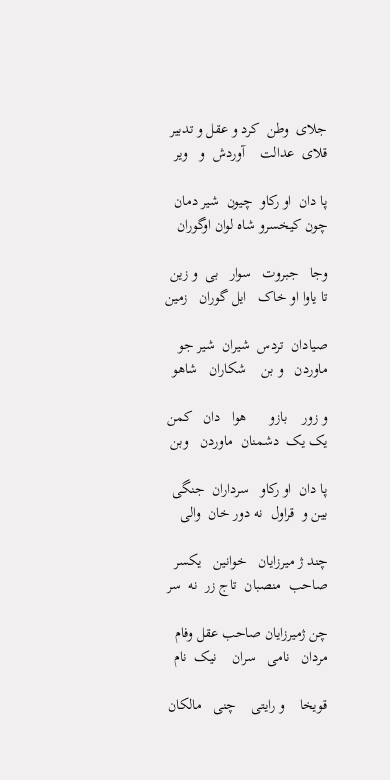جلای  وطن  کرد و عقل و تدبیر                  قلای  عدالت    آوردش  و   ویر

پا دان  او رکاو  چیون  شیر دمان               چون کیخسرو شاه لوان اوگوران

وجا   جبروت   سوار   بی  و زین                تا یاوا او خاک   ایل گوران   زمین

صیادان  تردس  شیران  شیر جو               ماوردن   و بن    شکاران   شاهو

و زور    بازو      هوا   دان   کمن                 یک یک  دشمنان  ماوردن   وبن

پا دان  او رکاو   سرداران  جنگی               بین و  قراول  نه دور خان  والی

چند ژ میرزایان   خوانین   یکسر                 صاحب  منصبان  تاج زر  نه  سر

چن ژمیرزایان صاحب عقل وفام                مردان   نامی   سران    نیک  نام

قویخا    و رایتی    چنی   مالکان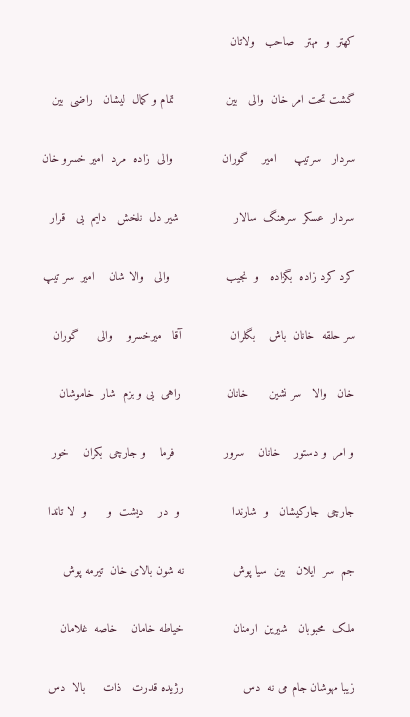کهتر  و  مهتر   صاحب   ولاتان

گشت تحت امر خان  والی   بین               تمام و کمال  لیشان   راضی  بین

سردار   سرتیپ     امیر    گوران              والی  زاده  مرد  امیر خسرو خان

سردار  عسکر  سرهنگ  سالار                شیر دل  نلخش   دایم  بی   قرار

کرد کرد زاده  بگزاده   و  نجیب                والی   والا شان    امیر  سر تیپ

سر حلقه  خانان  باش    بگلران              آقا   میرخسرو    والی     گوران

خان   والا   سر نشین      خانان             راهی  بی و بزم  شار  خاموشان

و امر  و دستور    خانان    سرور              فرما    و جارچی  بکران    خور

جارچی  جارکیشان   و  شارندا               و  در    دیشت  و      و  لا تاندا

جم  سر  ایلان   بین  سیا پوش              نه شون بالای خان  تیرمه پوش

ملک  محبوبان   شیرین  ارمنان              خیاطه خامان    خاصه  غلامان

زیبا مهوشان جام می نه  دس                 رژیده قدرت   ذات     بالا  دس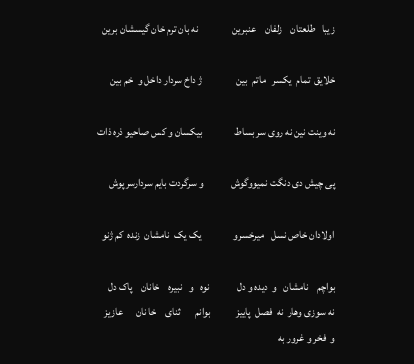زیبا   طلعتان    زلفان    عنبرین                نه بان ترم خان گیسشان برین

خلایق  تمام  یکسر   ماتم  بین                ژ داخ سردار داخل و  خم بین

نه وینت نین نه روی سر بساط               بیکسان و کس صاحیو ذره ذات

پی چیش دی دنگت نمیووگوش             و سرگردت بایم سردارسرپوش

اولادان خاص نسل   میرخسرو               یک یک  نامشان  زنده  کم ژنو

بواچم    نامشان   و  دیده و دل             نوه   و   نبیره    خانان    پاک دل
نه سوزی وهار  نه  فصل  پاییز            بوانم       ثنای    خا نان      عازیز
و  فخر و غرور به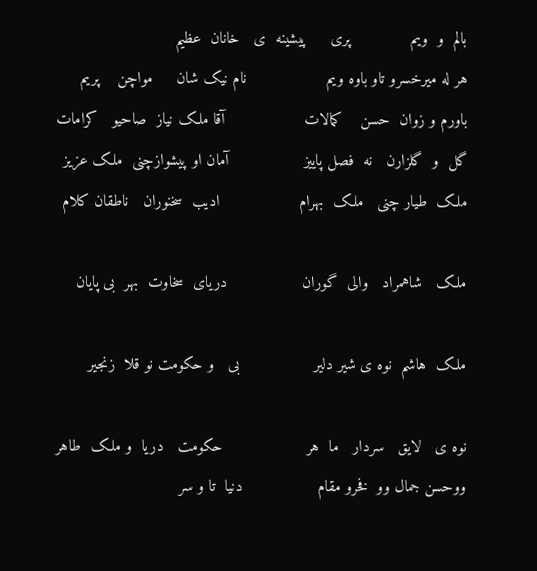بالم  و  ویم             پری     پیشینه  ی   خانان  عظیم
هر له میرخسرو تاو باوه ویم                 نام نیک شان     مواچن    پریم
باورم و زوان  حسن    کمالات                 آقا ملک نیاز  صاحیو   کرامات
گل  و  گلزارن   نه  فصل پاییز                آمان او پیشوازچنی  ملک عزیز
ملک  طیار چنی   ملک  بهرام                 ادیب  سخنوران   ناطقان کلام

ملک   شاهمراد   والی  گوران                دریای  سخاوت  بهر  بی پایان

ملک  هاشم  نوه ی شیر دلیر                بی   و حکومت نو قلا  زنجیر

نوه ی   لایق   سردار   ما  هر                  حکومت   دریا  و ملک  طاهر
ووحسن جمال وو  فخرو مقام                دنیا  تا و سر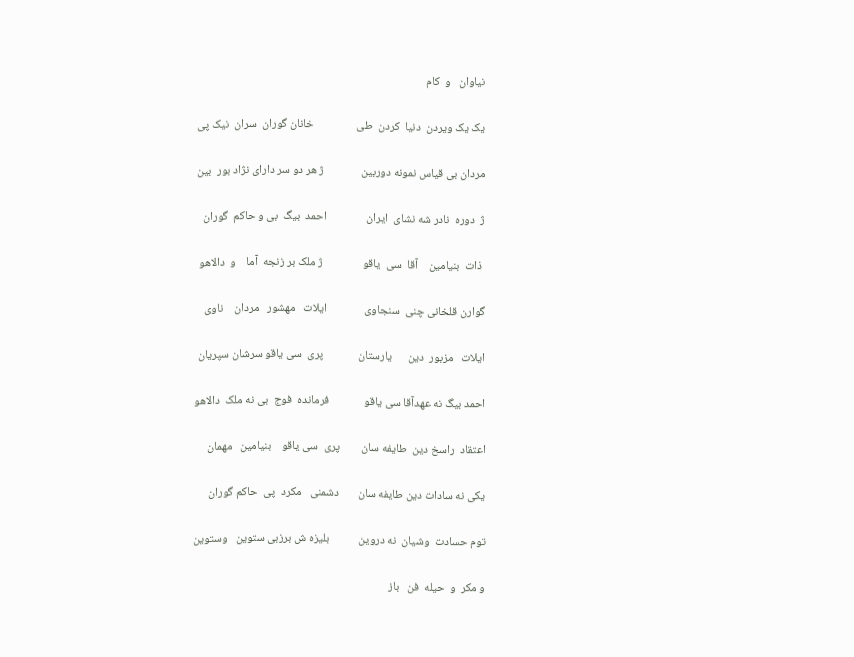نیاوان   و  کام

یک یک ویردن  دنیا  کردن  طی                خانان گوران  سران  نیک پی

مردان بی قیاس نمونه دوربین              ژ هر دو سر دارای نژاد بور  بین

ژ  دوره  نادر شه نشای  ایران               احمد  بیگ  بی و حاکم  گوران

 ذات  بنیامین    آقا  سی  یاقو               ژ ملک بر زنجه  آما    و  دالاهو

گوارن قلخانی چنی  سنجاوی              ایلات   مهشور   مردان    ناوی

ایلات   مزبور  دین      یارستان             پری  سی یاقو سرشان سپریان

احمد بیگ نه عهدآقا سی یاقو             فرمانده  فوج  بی نه ملک  دالاهو

اعتقاد  راسخ دین  طایفه سان        پری  سی یاقو    بنیامین   مهمان

یکی نه سادات دین طایفه سان       دشمنی   مکرد  پی  حاکم گوران

توم حسادت  وشیان  نه دروین           بلیزه ش برزبی ستوین   وستوین

و مکر  و  حیله  فن   باز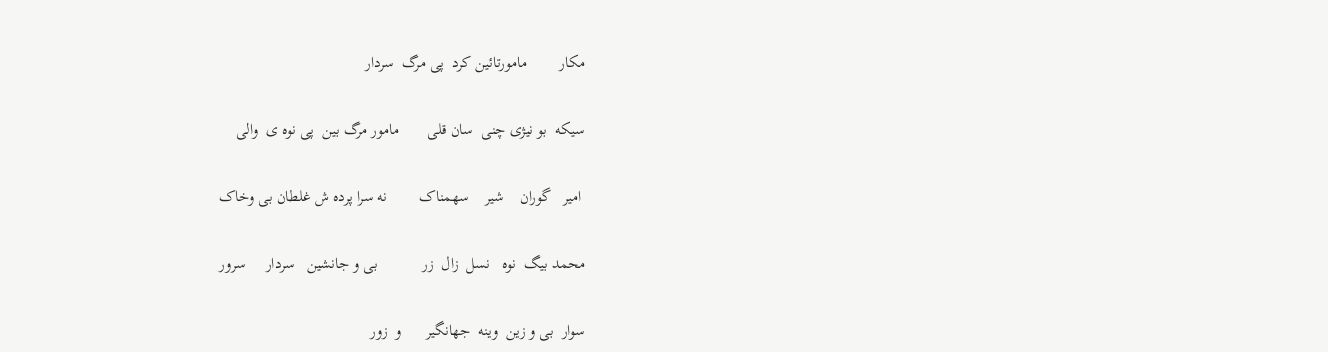مکار        مامورتائین کرد  پی مرگ  سردار

سیکه  بو نیژی چنی  سان قلی       مامور مرگ بین  پی نوه ی  والی

 امیر   گوران    شیر    سهمناک        نه سرا پرده ش غلطان بی وخاک

محمد بیگ  نوه   نسل  زال  زر           بی و جانشین   سردار     سرور

سوار  بی و زین  وینه  جهانگیر      و  زور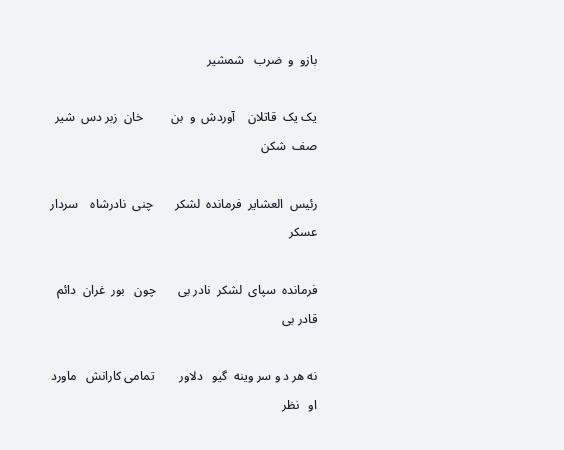بازو  و  ضرب   شمشیر

یک یک  قاتلان    آوردش  و  بن         خان  زبر دس  شیر صف  شکن

رئیس  العشایر  فرمانده  لشکر       چنی  نادرشاه    سردار     عسکر

فرمانده  سپای  لشکر  نادر بی       چون   بور  غران  دائم    قادر بی

نه هر د و سر وینه  گیو   دلاور        تمامی کارانش   ماورد   او   نظر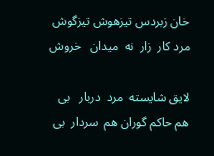خان زبردس تیزهوش تیزگوش         مرد کار  زار  نه  میدان   خروش

لایق شایسته  مرد  دربار   بی          هم حاکم گوران هم  سردار  بی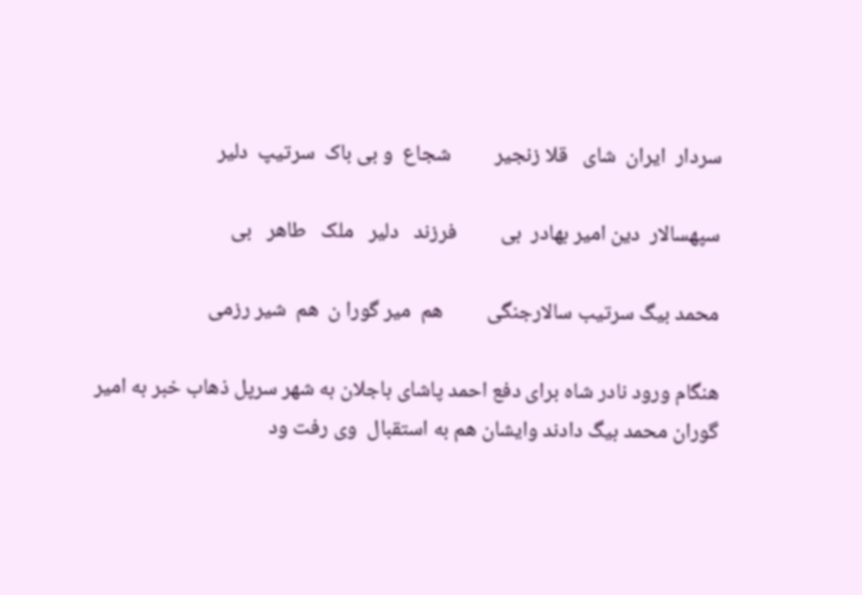سردار  ایران  شای   قلا زنجیر         شجاع  و بی باک  سرتیپ  دلیر

سپهسالار  دین امیر بهادر  بی         فرزند   دلیر   ملک   طاهر   بی

محمد بیگ سرتیب سالارجنگی         هم  میر گورا ن  هم  شیر رزمی

هنگام ورود نادر شاه برای دفع احمد پاشای باجلان به شهر سرپل ذهاب خبر به امیر گوران محمد بیگ دادند وایشان هم به استقبال  وی رفت ود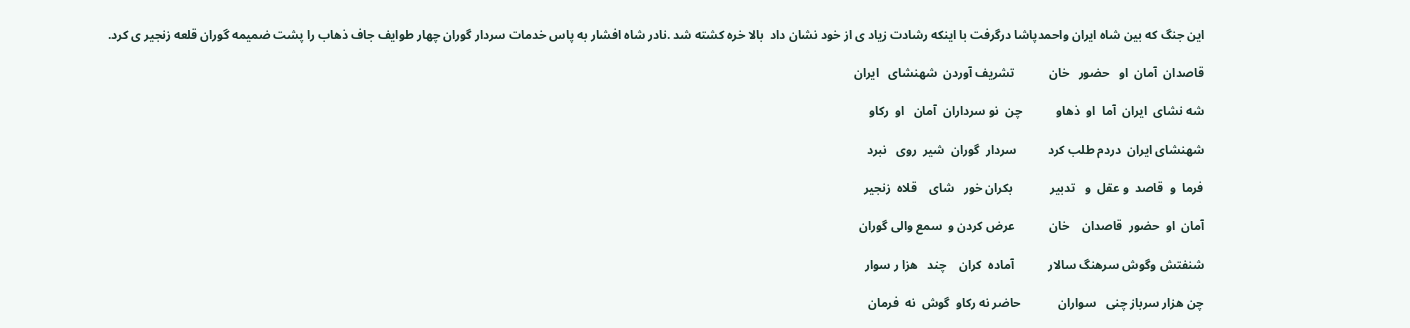این جنگ که بین شاه ایران واحمدپاشا درگرفت با اینکه رشادت زیاد ی از خود نشان داد  بالا خره کشته شد .نادر شاه افشار به پاس خدمات سردار گوران چهار طوایف جاف ذهاب را پشت ضمیمه گوران قلعه زنجیر ی کرد.

قاصدان  آمان  او   حضور   خان           تشریف آوردن  شهنشای   ایران

شه نشای  ایران  آما  او  ذهاو           چن  نو سرداران  آمان   او  رکاو

شهنشای ایران  دردم طلب کرد          سردار  گوران  شیر  روی   نبرد

فرما  و  قاصد  و عقل  و   تدبیر            بکران خور   شای    قلاه  زنجیر

آمان  او  حضور  قاصدان    خان           عرض کردن و  سمع والی گوران

شنفتش وگوش سرهنگ سالار           آماده  کران    چند   هزا ر سوار

چن هزار سرباز چنی   سواران            حاضر نه رکاو  گوش  نه  فرمان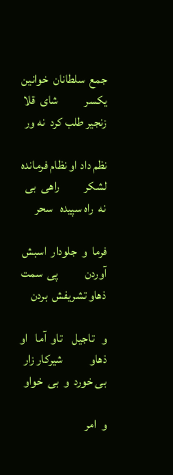جمع  سلطانان  خوانین   یکسر           شای  قلا زنجیر طلب کرد  نه ور

نظم داد او نظام فرمانده  لشکر          راهی  بی  نه  راه سپیده   سحر

فرما  و  جلودار  اسبش   آوردن           پی  سمت ذهاو تشریفش  بردن

و   تاجیل    تاو  آما   او     ذهاو           شیرکار زار  بی خورد  و  بی  خواو

و  امر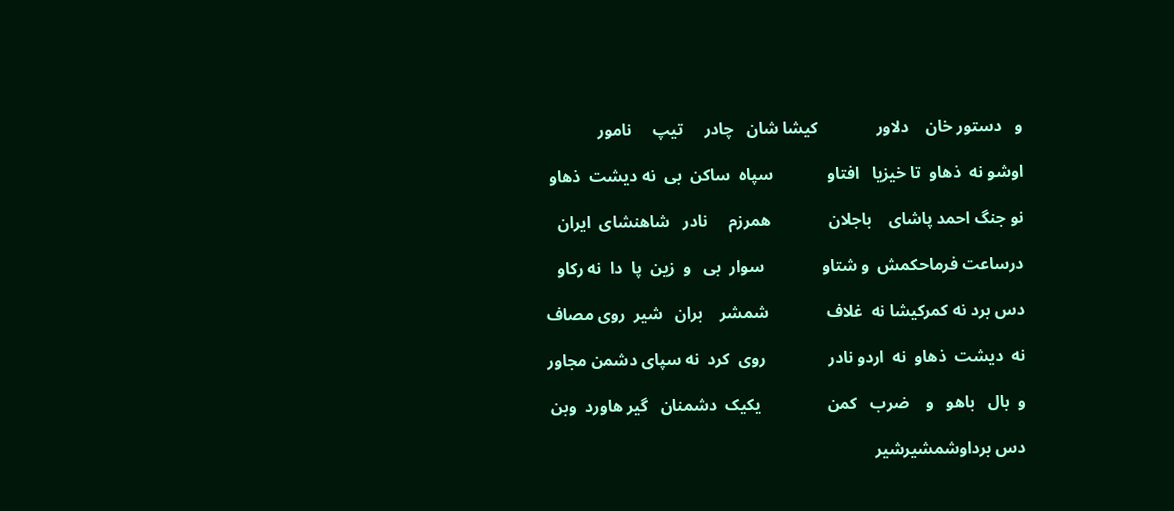و   دستور خان    دلاور              کیشا شان   چادر     تیپ     نامور

اوشو نه  ذهاو  تا خیزیا   افتاو             سپاه  ساکن  بی  نه دیشت  ذهاو

نو جنگ احمد پاشای    باجلان              همرزم     نادر   شاهنشای  ایران

درساعت فرماحکمش  و شتاو              سوار  بی   و  زین  پا  دا  نه رکاو

دس برد نه کمرکیشا نه  غلاف              شمشر    بران   شیر  روی مصاف

نه  دیشت  ذهاو  نه  اردو نادر               روی  کرد  نه سپای دشمن مجاور

و  بال   باهو   و    ضرب   کمن                یکیک  دشمنان   گیر هاورد  وبن

دس برداوشمشیرشیر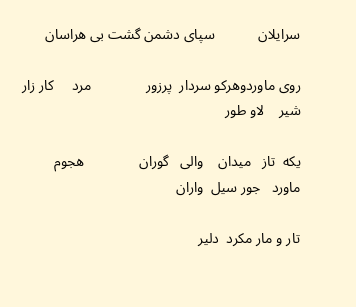سرایلان            سپای دشمن گشت بی هراسان

روی ماوردوهرکو سردار  پرزور               مرد     کار زار     شیر    لاو طور

یکه  تاز   میدان    والی   گوران               هجوم    ماورد   جور سیل  واران

تار و مار مکرد  دلیر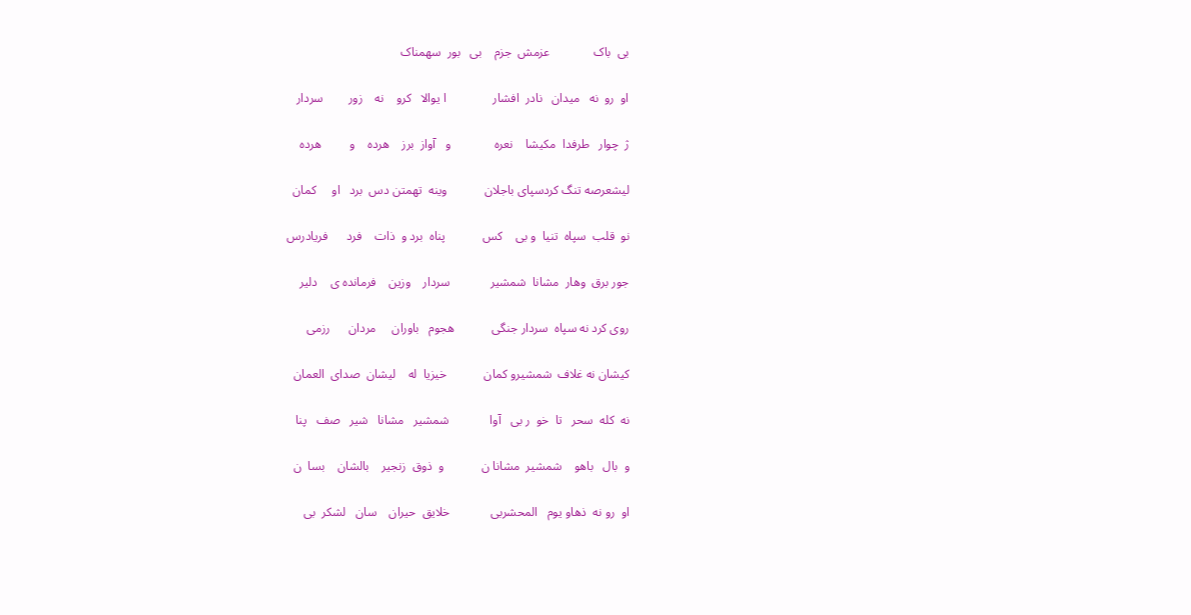بی  باک              عزمش  جزم    بی   بور  سهمناک

او  رو  نه   میدان   نادر  افشار               ا یوالا   کرو    نه    زور        سردار

ژ  چوار   طرفدا  مکیشا    نعره              و   آواز  برز    هرده    و         هرده

لیشعرصه تنگ کردسپای باجلان            وینه  تهمتن دس  برد   او     کمان

نو  قلب  سپاه  تنیا  و بی    کس            پناه  برد و  ذات    فرد      فریادرس

جور برق  وهار  مشانا  شمشیر             سردار    وزین    فرمانده ی    دلیر

روی کرد نه سپاه  سردار جنگی            هجوم   باوران     مردان      رزمی

کیشان نه غلاف  شمشیرو کمان            خیزیا  له    لیشان  صدای  العمان

نه  کله  سحر   تا  خو  ر بی   آوا             شمشیر   مشانا   شیر   صف   پنا

و  بال   باهو    شمشیر  مشانا ن            و  ذوق  زنجیر    بالشان    بسا  ن

او  رو نه  ذهاو یوم   المحشربی             خلایق  حیران    سان   لشکر  بی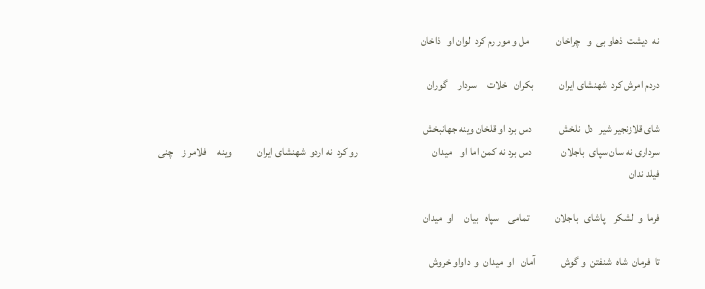نه  دیشت  ذهاو بی  و   چراخان             مل و مور رم کرد  لوان او   ذاخان

دردم امرش کرد  شهنشای ایران            بکران   خلات     سردار     گوران

شای قلازنجیر شیر   دل  نلخش             دس برد او قلخان وینه جهانبخش
سرداری نه سان سپای  باجلان              دس برد نه کمن اما او    میدان                                   رو کرد  نه اردو  شهنشای ایران            وینه     فلامر ز    چنی   فیلد ندان

فرما  و  لشکر    پاشای   باجلان            تمامی    سپاه   بیان     او  میدان

تا  فرمان  شاه  شنفتن  و گوش            آمان   او  میدان  و  داواو خروش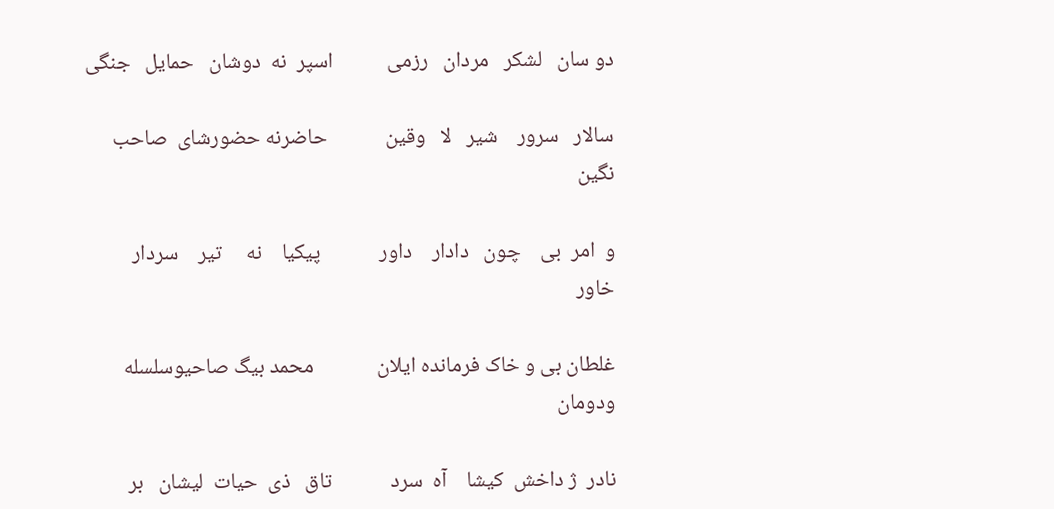دو سان   لشکر   مردان   رزمی           اسپر  نه  دوشان   حمایل   جنگی

سالار   سرور    شیر   لا   وقین            حاضرنه حضورشای  صاحب نگین

و  امر  بی    چون   دادار    داور            پیکیا    نه     تیر    سردار     خاور

غلطان بی و خاک فرمانده ایلان             محمد بیگ صاحیوسلسله ودومان

نادر  ژ داخش  کیشا    آه  سرد            تاق   ذی  حیات  لیشان   بر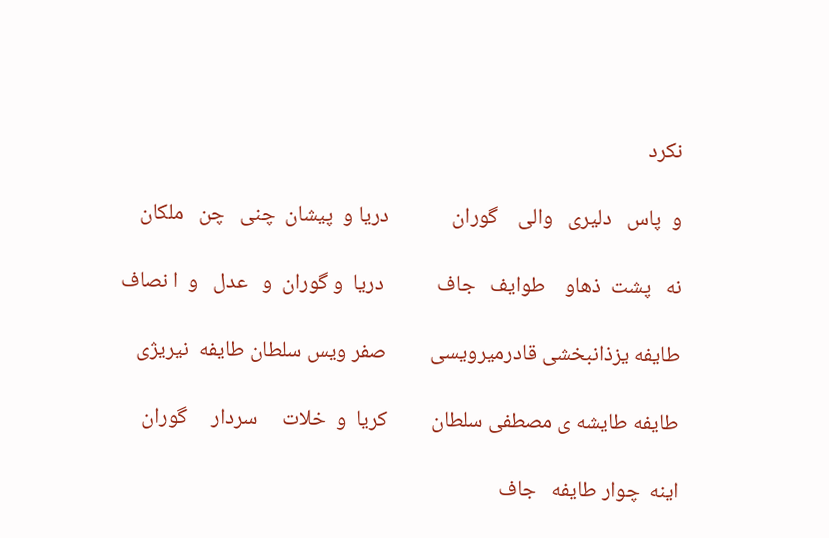نکرد

و  پاس   دلیری   والی    گوران             دریا و  پیشان  چنی   چن   ملکان

نه   پشت  ذهاو    طوایف   جاف           دریا  و گوران  و   عدل   و  ا نصاف

طایفه یزذانبخشی قادرمیرویسی         صفر ویس سلطان طایفه  نیریژی

طایفه طایشه ی مصطفی سلطان         کریا  و  خلات     سردار     گوران

اینه  چوار طایفه   جاف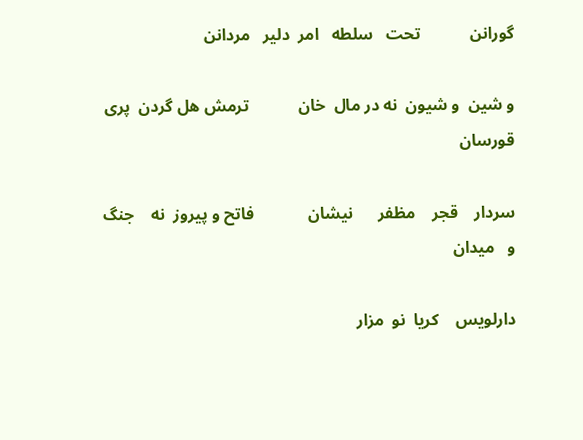گورانن            تحت   سلطه   امر  دلیر   مردانن

و شین  و شیون  نه در مال  خان            ترمش هل گردن  پری    قورسان

سردار    قجر    مظفر      نیشان             فاتح و پیروز  نه    جنگ  و   میدان

دارلویس    کریا  نو  مزار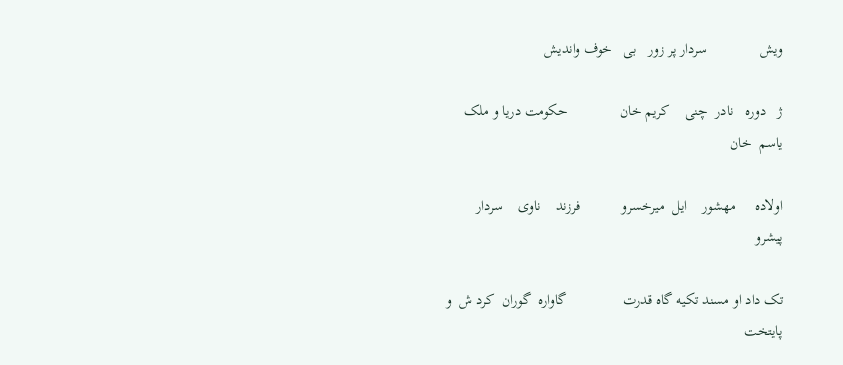ویش              سردار پر زور   بی   خوف واندیش

ژ   دوره   نادر  چنی    کریم خان              حکومت دریا و ملک   یاسم  خان

اولاده     مهشور    ایل  میرخسرو           فرزند    ناوی    سردار     پیشرو

تک داد او مسند تکیه گاه قدرت               گاواره  گوران  کرد ش  و  پایتخت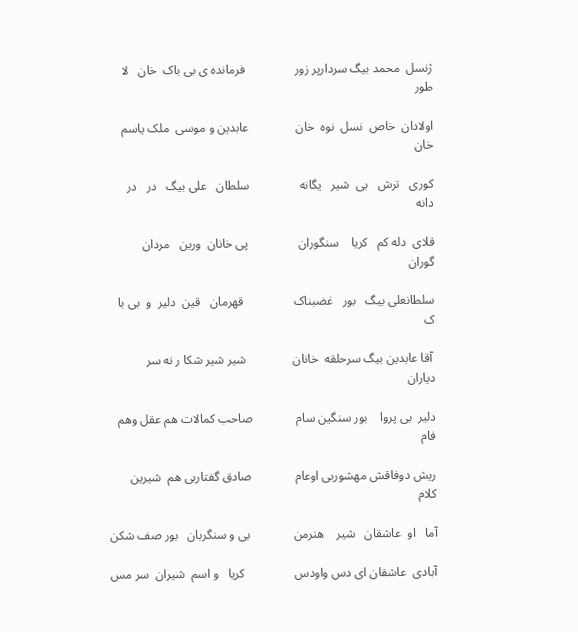ژنسل  محمد بیگ سردارپر زور                فرمانده ی بی باک  خان   لا طور

اولادان  خاص  نسل  نوه  خان               عابدین و موسی  ملک یاسم خان

کوری   ترش   بی  شیر   یگانه                سلطان   علی بیگ   در   در  دانه

قلای  دله کم   کریا    سنگوران                پی خانان  ورین   مردان    گوران

سلطانعلی بیگ   بور   غضبناک                قهرمان   قین  دلیر  و  بی با   ک

 آقا عابدین بیگ سرحلقه  خانان               شیر شیر شکا ر نه سر    دیاران

دلیر  بی پروا    بور سنگین سام              صاحب کمالات هم عقل وهم فام

ریش دوفاقش مهشوربی اوعام              صادق گفتاربی هم  شیرین  کلام

آما   او  عاشقان   شیر    هنرمن              بی و سنگربان   بور صف شکن

آبادی  عاشقان ای دس واودس                کریا   و اسم  شیران  سر مس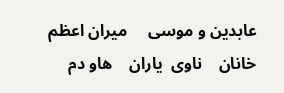عابدین و موسی     میران اعظم              خانان    ناوی  یاران    هاو دم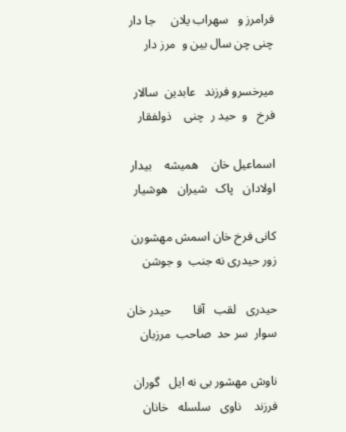فرامرز و   سهراب یلان     جا دار              چنی چن سال بین و  مرز دار

میرخسرو فرزند   عابدین  سالار               فرخ   و  حید ر  چنی    ذولفقار

اسماعیل خان    همیشه    بیدار             اولادان   پاک   شیران   هوشیار

کانی فرخ خان اسمش مهشورن           زور حیدری نه جنب  و جوشن

حیدری   لقب   آقا       حیدر خان             سوار  سر حد  صاحب  مرزبان

ناوش مهشور بی نه ایل   گوران           فرزند    ناوی   سلسله   خانان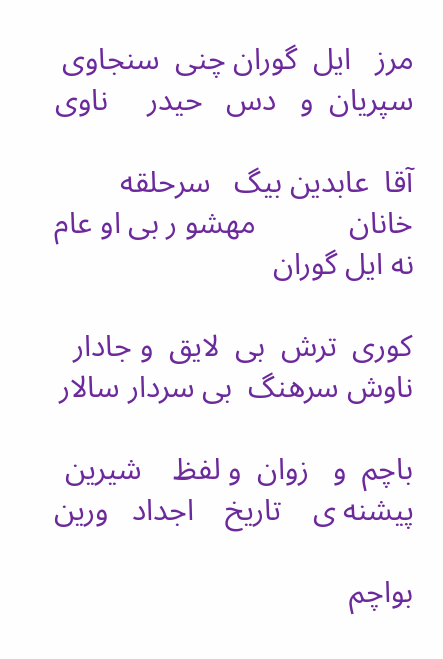مرز   ایل  گوران چنی  سنجاوی            سپریان  و   دس   حیدر     ناوی

آقا  عابدین بیگ   سرحلقه خانان            مهشو ر بی او عام نه ایل گوران

کوری  ترش  بی  لایق  و جادار             ناوش سرهنگ  بی سردار سالار

باچم  و   زوان  و لفظ    شیرین              پیشنه ی    تاریخ    اجداد   ورین

بواچم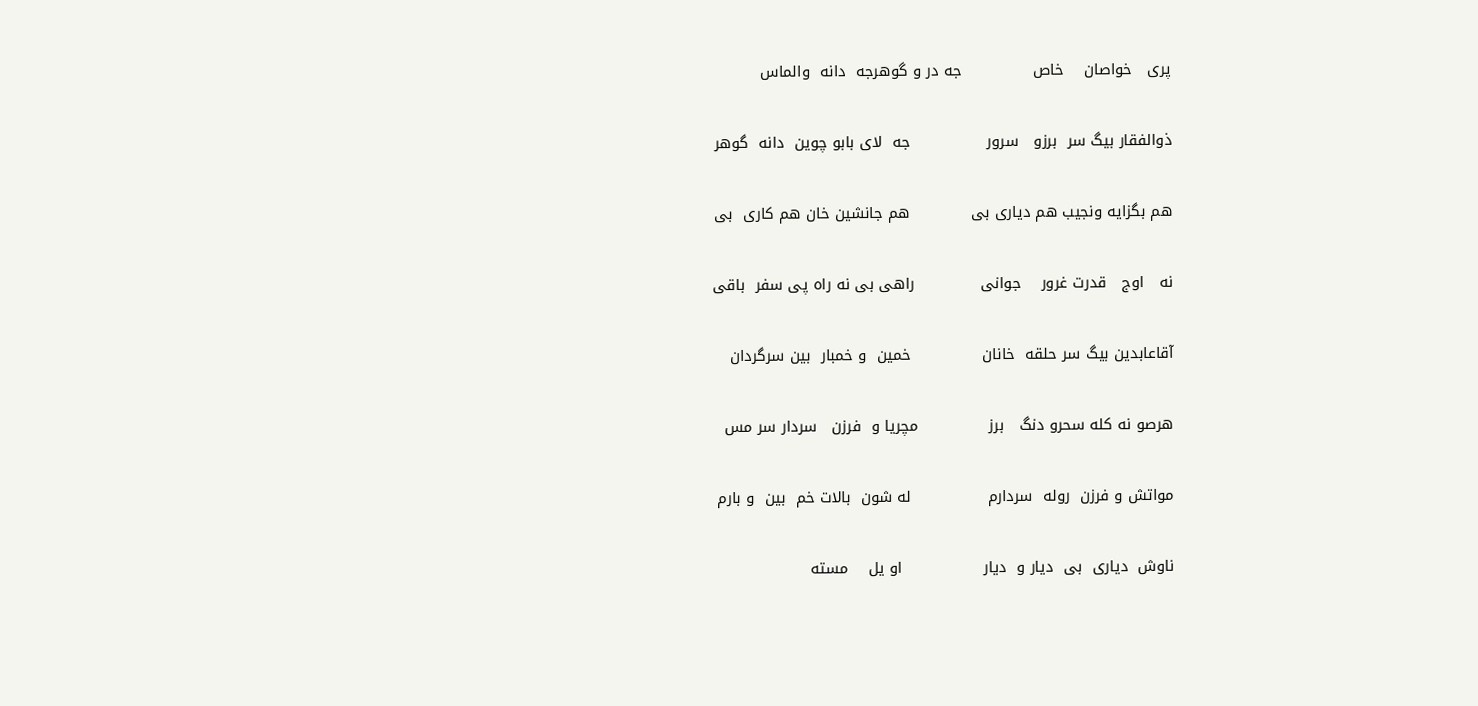پری   خواصان    خاص              جه در و گوهرجه  دانه  والماس

ذوالفقار بیگ سر  برزو   سرور               جه  لای بابو چوین  دانه  گوهر

هم بگزایه ونجیب هم دیاری بی            هم جانشین خان هم کاری  بی

نه   اوج   قدرت غرور    جوانی             راهی بی نه راه پی سفر  باقی

آقاعابدین بیگ سر حلقه  خانان              خمین  و خمبار  بین سرگردان

هرصو نه کله سحرو دنگ   برز              مچریا و  فرزن   سردار سر مس

مواتش و فرزن  روله  سردارم               له شون  بالات خم  بین  و بارم

ناوش  دیاری  بی  دیار و  دیار                او یل    مسته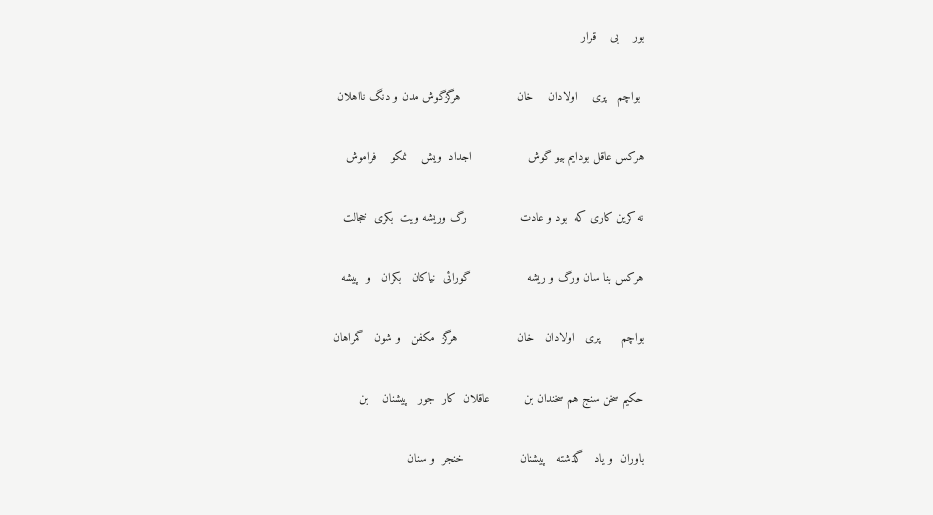بور    بی    قرار

 بواچم   پری    اولادان    خان                هرگزگوش مدن و دنگ نااهلان

هرکس عاقل بودایم بیو گوش                اجداد  ویش    نمکو    فراموش

نه کرین کاری که  بود و عادت               رگ وریشه ویت  بکری  خجالت

هرکس بنا سان ورگ و ریشه                گورائی  نیاکان   بکران   و  پیشه

بواچم      پری   اولادان   خان                 هرگز  مکفن   و شون   گمراهان

حکیم سخن سنج هم سخندان بن          عاقلان  کار  جور   پیشنان    بن

باوران  و یاد   گذشته   پیشنان                خنجر  و سنان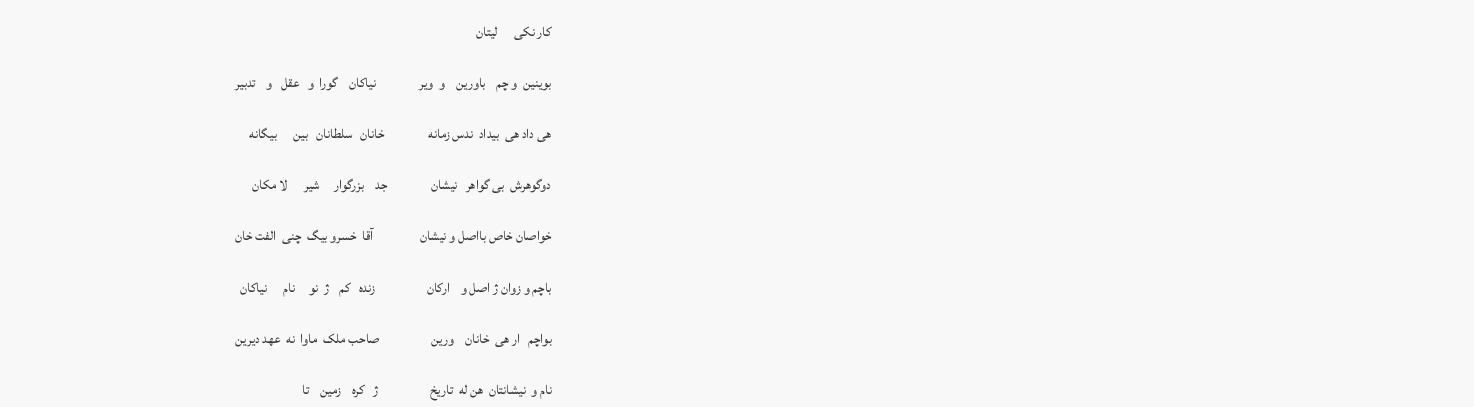کار نکی      لیتان

بوینین  و چم    باورین    و  ویر                نیاکان    گورا  و   عقل   و    تدبیر

هی داد هی  بیداد  ندس زمانه                خانان   سلطانان   بین      بیگانه

دوگوهرش  بی گواهر   نیشان                جد    بزرگوار     شیر      لا مکان

خواصان خاص بااصل و نیشان                 آقا  خسرو بیگ  چنی  الفت خان

باچم و زوان ژ اصل و    ارکان                   زنده   کم    ژ  نو     نام      نیاکان

بواچم   ار هی  خانان    ورین                   صاحب ملک  ماوا  نه  عهد دیرین

نام و  نیشانتان  هن له  تاریخ                   ژ   کره    زمین    تا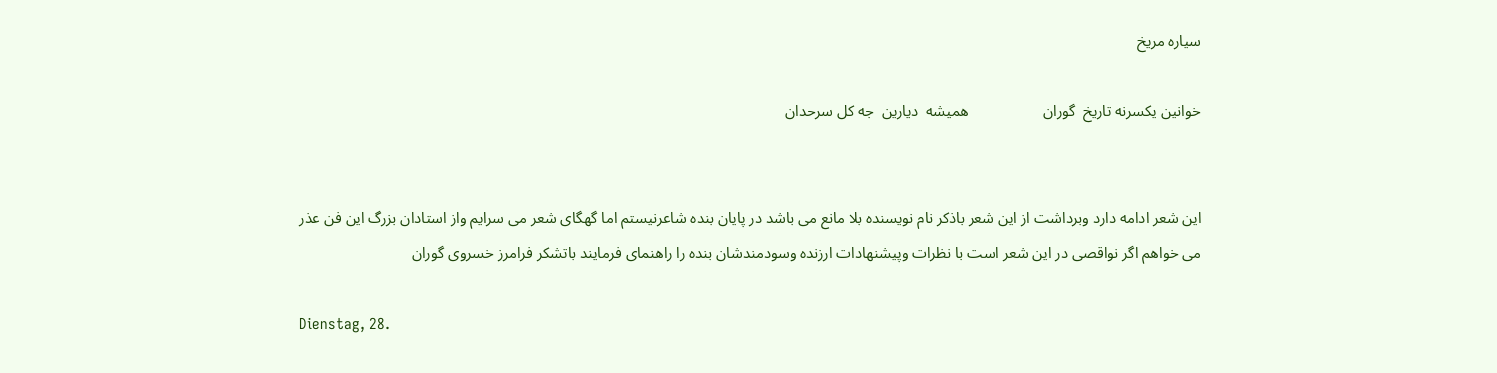سیاره مریخ

خوانین یکسرنه تاریخ  گوران                   همیشه  دیارین  جه کل سرحدان


این شعر ادامه دارد وبرداشت از این شعر باذکر نام نویسنده بلا مانع می باشد در پایان بنده شاعرنیستم اما گهگای شعر می سرایم واز استادان بزرگ این فن عذر می خواهم اگر نواقصی در این شعر است با نظرات وپیشنهادات ارزنده وسودمندشان بنده را راهنمای فرمایند باتشکر فرامرز خسروی گوران

Dienstag, 28.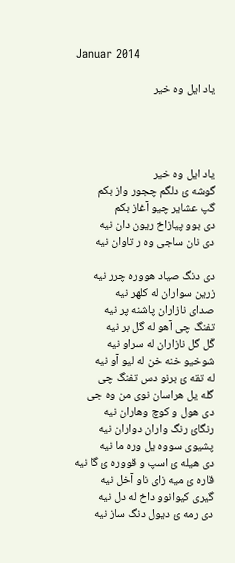Januar 2014

یاد ایل وه خیر




یاد ایل وه خیر
گوشه ئ دلگم چجور واز بکم
گپ عشایر چیو آغاز بکم
دی بوو پیازاخ ریون دان نیه
دی نان ساجی وه ر تاوان نیه

دی دنگ صیاد هووره چرر نیه
زرین سواران له کلهر نیه
صدای نازاران پاشنه پر نیه
تفنگ چی آهو له گل بر نیه
گَل گل نازاران له سراو نیه
شوخیو خنه خن له لیو آو نیه
له تقه ئ برنو دس تفنگ چی
گله یل هراسان نوی من وه جی
دی هول و کوچ وهاران نیه
رنگائ رنگ واران دواران نیه
پشیوی سووه یل وره ما نیه
دی هیله ئ اسپ و قووره ئ گا نیه
قاره ئ میه زای ناو آخل نیه
گیری کیوانوو داخ له دل نیه
دی رمه ئ دیول دنگ ساز نیه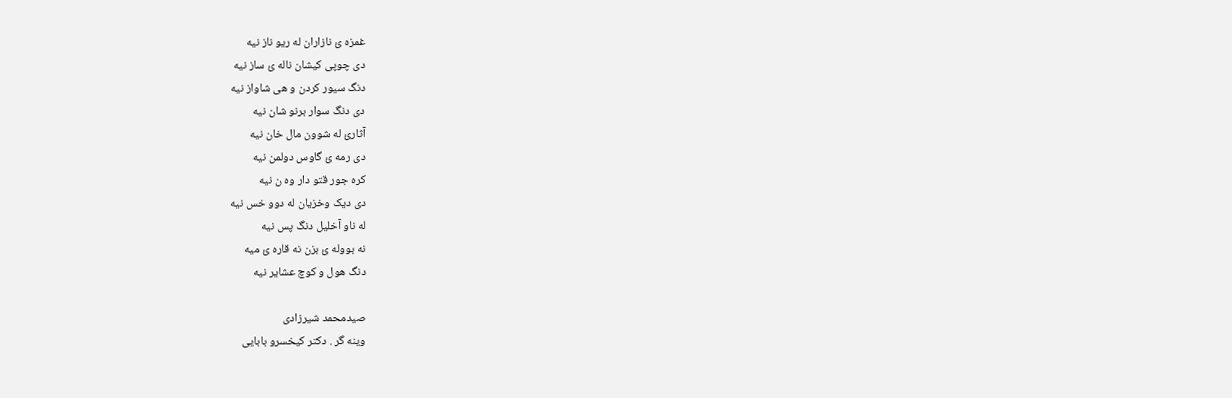غمزه ئ نازاران له ریو ناز نیه
دی چوپی کیشان ناله ئ ساز نیه
دنگ سیور کردن و هی شاواز نیه
دی دنگ سوار برنو شان نیه
آثارئ له شوون مال خان نیه
دی رمه ئ گاوس دولمن نیه
کره جور قتو دار وه ن نیه
دی دیک وخزیان له دوو خس نیه
له ناو آخلیل دنگ پس نیه
نه بووله ئ بزن نه قاره ئ میه
دنگ هول و کوچ عشایر نیه

صیدمحمد شیرزادی
وینه گر . دکتر کیخسرو بابایی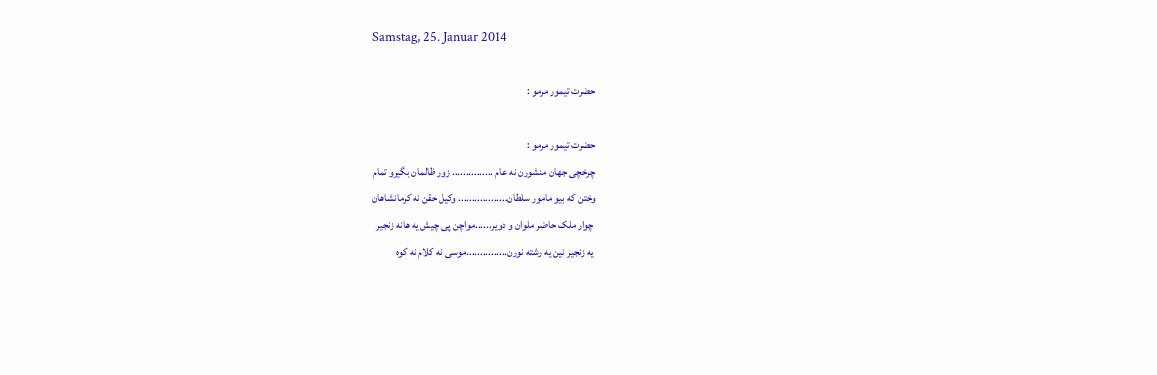Samstag, 25. Januar 2014

حضرت تیمور مرمو :

حضرت تیمور مرمو :
چرخچی جهان منشورن نه عام ............... زور ظالمان بگیرو تمام
وختن که بیو مامور سلطان.................. وکیل حقن نه کرمانشاهان
 چوار ملک حاضر ملوان و دویر......مواچن پی چیش یه هانه زنجیر
 یه زنجیر نین یه رشته نورن...............موسی نه کلام نه کوه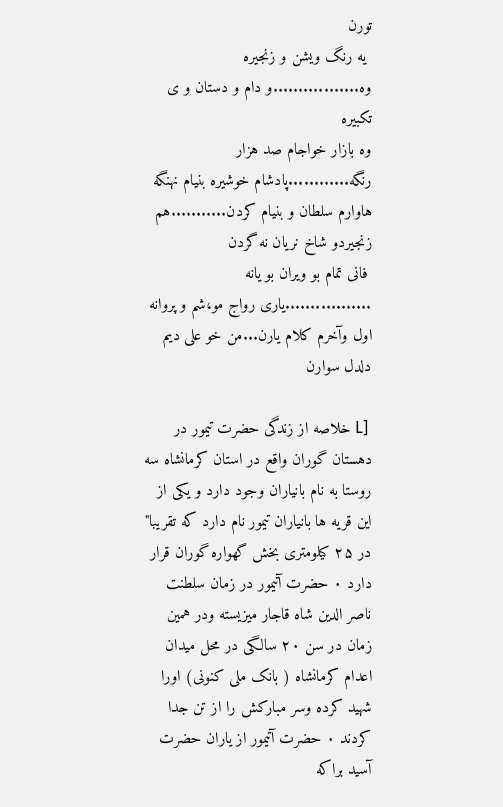تورن
 یه رنگ ویشن و زنجیره وه.................و دام و دستان و ی تکبیره
وه بازار خواجام صد هزار رنگه............پادشام خوشیره بنیام نهنگه
هاوارم سلطان و بنیام کردن...........هم زنجیردو شاخ نریان نه گردن
 فانی تمام بو ویران بو یانه .................یاری رواج مو،شم و پروانه
اول وآخرم کلام یارن...من خو علی دیم دلدل سوارن

 [L خلاصه از زندگی حضرت تیمور در دهستان گوران واقع در استان کرمانشاه سه روستا به نام بانیاران وجود دارد و یکی از این قریه ها بانیاران تیمور نام دارد که تقریبا" در ۲۵ کیلومتری بخش گهواره گوران قرار دارد ۰ حضرت آتیمور در زمان سلطنت ناصر الدین شاه قاجار میزیسته ودر همین زمان در سن ۲۰ سالگی در محل میدان اعدام کرمانشاه ( بانک ملی کنونی) اورا شهید کرده وسر مبارکش را از تن جدا کردند ۰ حضرت آتیمور از یاران حضرت آسید براکه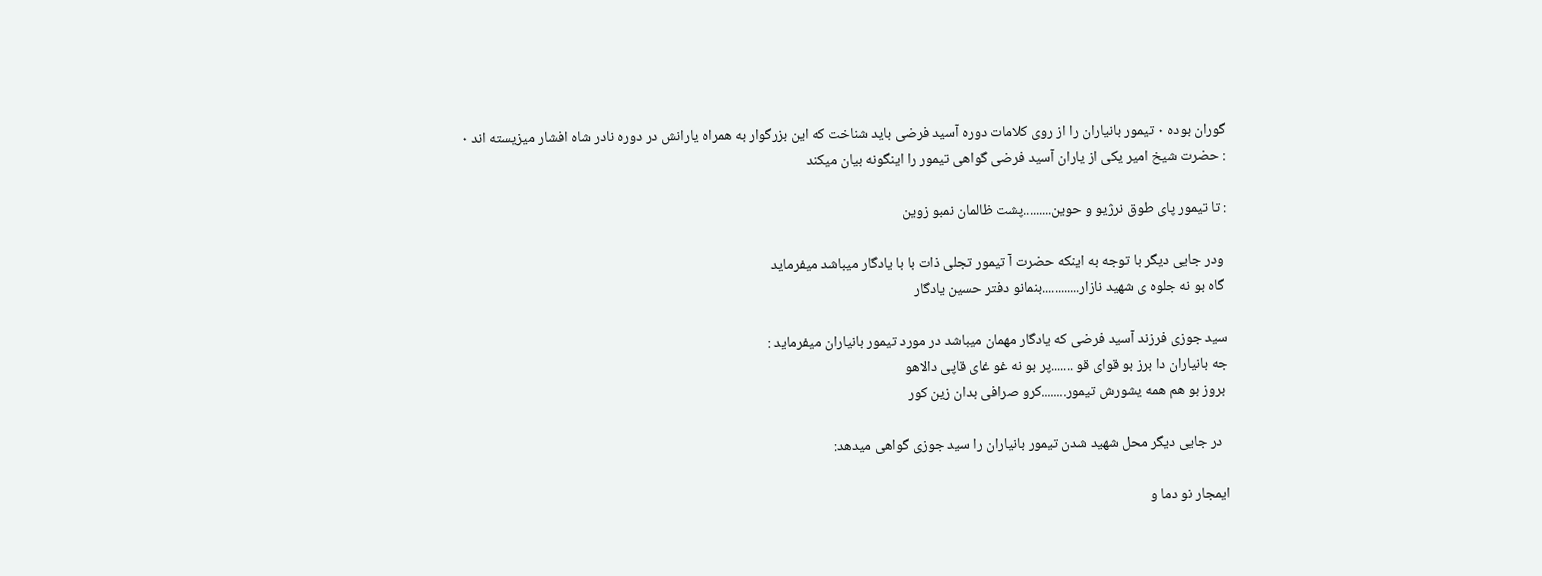گوران بوده ۰ تیمور بانیاران را از روی کلامات دوره آسید فرضی باید شناخت که این بزرگوار به همراه یارانش در دوره نادر شاه افشار میزیسته اند ۰
: حضرت شیخ امیر یکی از یاران آسید فرضی گواهی تیمور را اینگونه بیان میکند

: تا تیمور پای طوق نرژیو و حوین.........پشت ظالمان نمبو زوین

 ودر جایی دیگر با توجه به اینکه حضرت آ تیمور تجلی ذات با با یادگار میباشد میفرماید
 گاه بو نه جلوه ی شهید نازار............بنمانو دفتر حسین یادگار

سید جوزی فرزند آسید فرضی که یادگار مهمان میباشد در مورد تیمور بانیاران میفرماید :
جه بانیاران دا برز بو قوای قو .......پر بو نه غو غای قاپی دالاهو
 بروز بو هم همه یشورش تیمور........کرو صرافی بدان زین کور

  در جایی دیگر محل شهید شدن تیمور بانیاران را سید جوزی گواهی میدهد:

ایمجار نو دما و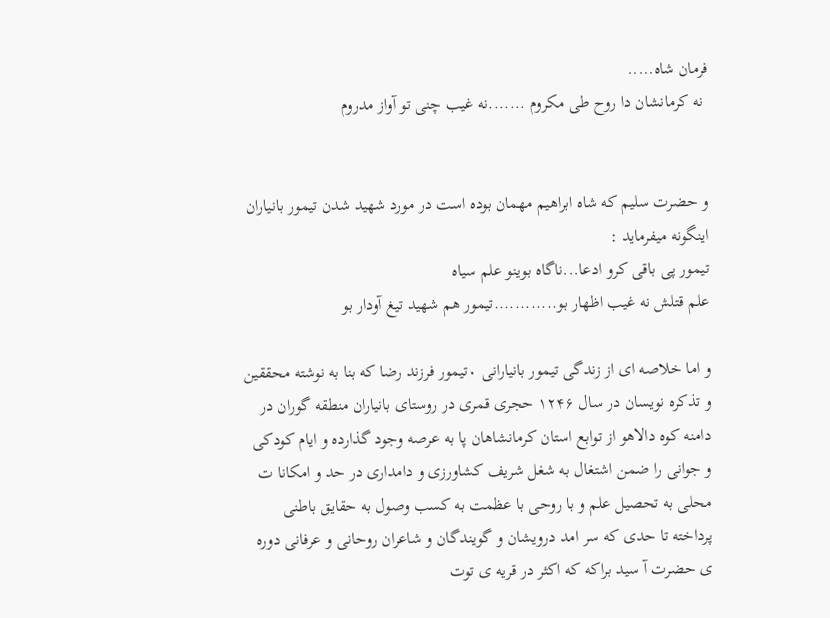فرمان شاه.....
 نه کرمانشان دا روح طی مکروم .......نه غیب چنی تو آواز مدروم


و حضرت سلیم که شاه ابراهیم مهمان بوده است در مورد شهید شدن تیمور بانیاران اینگونه میفرماید :
تیمور پی باقی کرو ادعا...ناگاه بوینو علم سیاه
علم قتلش نه غیب اظهار بو............تیمور هم شهید تیغ آودار بو

و اما خلاصه ای از زندگی تیمور بانیارانی ۰تیمور فرزند رضا که بنا به نوشته محققین و تذکره نویسان در سال ۱۲۴۶ حجری قمری در روستای بانیاران منطقه گوران در دامنه کوه دالاهو از توابع استان کرمانشاهان پا به عرصه وجود گذارده و ایام کودکی و جوانی را ضمن اشتغال به شغل شریف کشاورزی و دامداری در حد و امکانا ت محلی به تحصیل علم و با روحی با عظمت به کسب وصول به حقایق باطنی پرداخته تا حدی که سر امد درویشان و گویندگان و شاعران روحانی و عرفانی دوره ی حضرت آ سید براکه که اکثر در قریه ی توت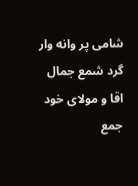شامی پر وانه وار گرد شمع جمال اقا و مولای خود جمع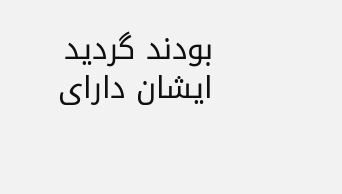بودند گردید ایشان دارای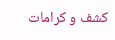کشف و کرامات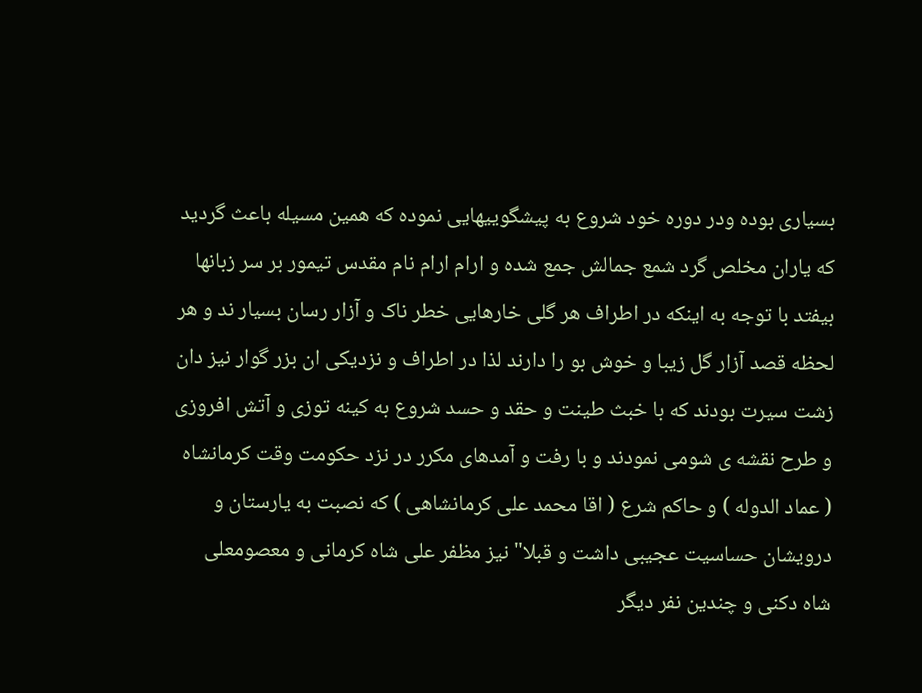بسیاری بوده ودر دوره خود شروع به پیشگوییهایی نموده که همین مسیله باعث گردید که یاران مخلص گرد شمع جمالش جمع شده و ارام ارام نام مقدس تیمور بر سر زبانها بیفتد با توجه به اینکه در اطراف هر گلی خارهایی خطر ناک و آزار رسان بسیار ند و هر لحظه قصد آزار گل زیبا و خوش بو را دارند لذا در اطراف و نزدیکی ان بزر گوار نیز دان زشت سیرت بودند که با خبث طینت و حقد و حسد شروع به کینه توزی و آتش افروزی و طرح نقشه ی شومی نمودند و با رفت و آمدهای مکرر در نزد حکومت وقت کرمانشاه ( عماد الدوله ) و حاکم شرع ( اقا محمد علی کرمانشاهی ) که نصبت به یارستان و درویشان حساسیت عجیبی داشت و قبلا" نیز مظفر علی شاه کرمانی و معصومعلی شاه دکنی و چندین نفر دیگر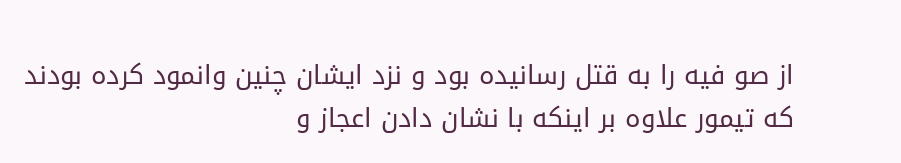از صو فیه را به قتل رسانیده بود و نزد ایشان چنین وانمود کرده بودند که تیمور علاوه بر اینکه با نشان دادن اعجاز و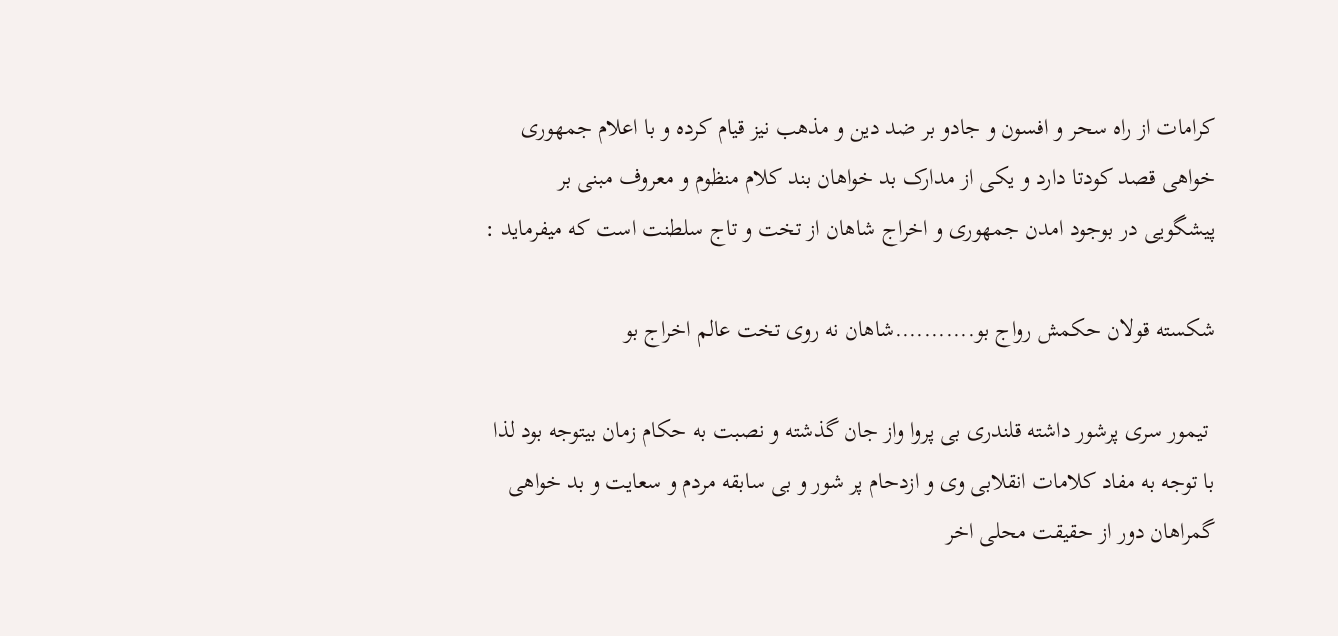کرامات از راه سحر و افسون و جادو بر ضد دین و مذهب نیز قیام کرده و با اعلام جمهوری خواهی قصد کودتا دارد و یکی از مدارک بد خواهان بند کلام منظوم و معروف مبنی بر پیشگویی در بوجود امدن جمهوری و اخراج شاهان از تخت و تاج سلطنت است که میفرماید :

شکسته قولان حکمش رواج بو...........شاهان نه روی تخت عالم اخراج بو

 تیمور سری پرشور داشته قلندری بی پروا واز جان گذشته و نصبت به حکام زمان بیتوجه بود لذا با توجه به مفاد کلامات انقلابی وی و ازدحام پر شور و بی سابقه مردم و سعایت و بد خواهی گمراهان دور از حقیقت محلی اخر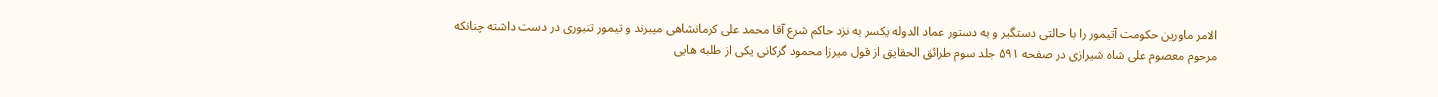الامر ماورین حکومت آتیمور را با حالتی دستگیر و به دستور عماد الدوله یکسر به نزد حاکم شرع آقا محمد علی کرمانشاهی میبرند و تیمور تنبوری در دست داشته چنانکه مرحوم معصوم علی شاه شیرازی در صفحه ۵۹۱ جلد سوم طرائق الحقایق از قول میرزا محمود گرکانی یکی از طلبه هایی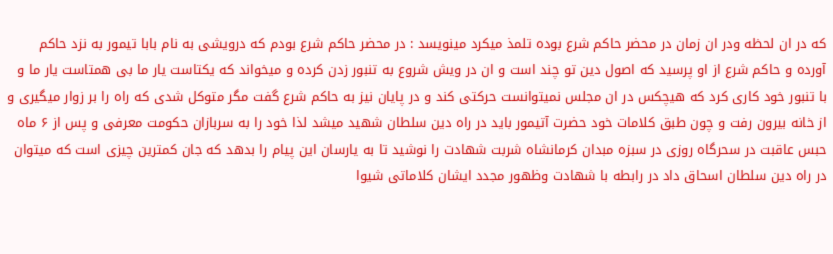که در ان لحظه ودر ان زمان در محضر حاکم شرع بوده تلمذ میکرد مینویسد : در محضر حاکم شرع بودم که درویشی به نام بابا تیمور به نزد حاکم آورده و حاکم شرع از او پرسید که اصول دین تو چند است و ان در ویش شروع به تنبور زدن کرده و میخواند که یکتاست یار ما بی همتاست یار ما و با تنبور خود کاری کرد که هیچکس در ان مجلس نمیتوانست حرکتی کند و در پایان نیز به حاکم شرع گفت مگر متوکل شدی که راه را بر زوار میگیری و از خانه بیرون رفت و چون طبق کلامات خود حضرت آتیمور باید در راه دین سلطان شهید میشد لذا خود را به سربازان حکومت معرفی و پس از ۶ ماه حبس عاقبت در سحرگاه روزی در سبزه مبدان کرمانشاه شربت شهادت را نوشید تا به یارسان این پیام را بدهد که جان کمترین چیزی است که میتوان در راه دین سلطان اسحاق داد در رابطه با شهادت وظهور مجدد ایشان کلاماتی شیوا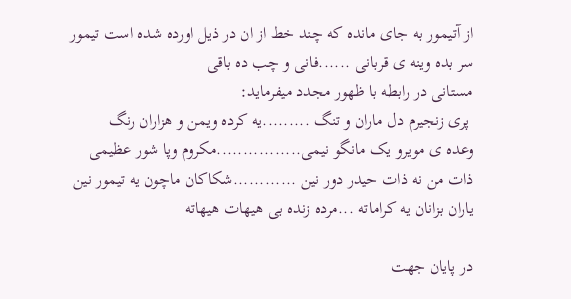از آتیمور به جای مانده که چند خط از ان در ذیل اورده شده است تیمور سر بده وینه ی قربانی ......فانی و چب ده باقی
مستانی در رابطه با ظهور مجدد میفرماید:
 پری زنجیرم دل ماران و تنگ .........یه کرده ویمن و هزاران رنگ
وعده ی مویرو یک مانگو نیمی................مکروم وپا شور عظیمی
ذات من نه ذات حیدر دور نین ............شکاکان ماچون یه تیمور نین
یاران بزانان یه کراماته ...مرده زنده بی هیهات هیهاته

در پایان جهت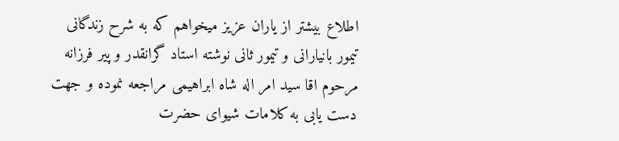اطلاع بیشتر از یاران عزیز میخواهم که به شرح زندگانی تیمور بانیارانی و تیمور ثانی نوشته استاد گرانقدر و پیر فرزانه مرحوم اقا سید امر اله شاه ابراهیمی مراجعه نموده و جهت دست یابی به کلامات شیوای حضرت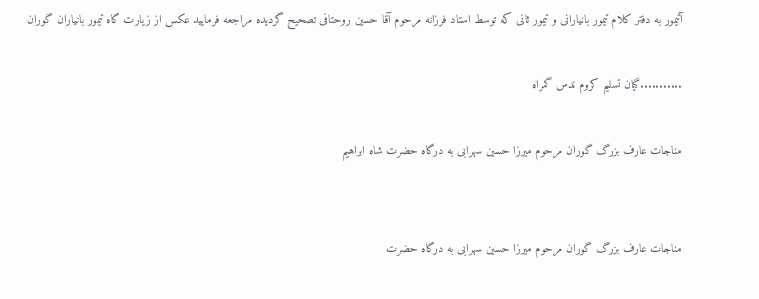آتیمور به دفتر کلام تیمور بانیارانی و تیمور ثانی که توسط استاد فرزانه مرحوم آقا حسین روحتافی تصحیح گردیده مراجعه فرمایید عکس از زیارت گاه تیمور بانیاران گوران

...........گیان تسلیم کروم ندس گمراه

مناجات عارف بزرگ گوران مرحوم میرزا حسین سهرابی به درگاه حضرت شاه ابراهیم


مناجات عارف بزرگ گوران مرحوم میرزا حسین سهرابی به درگاه حضرت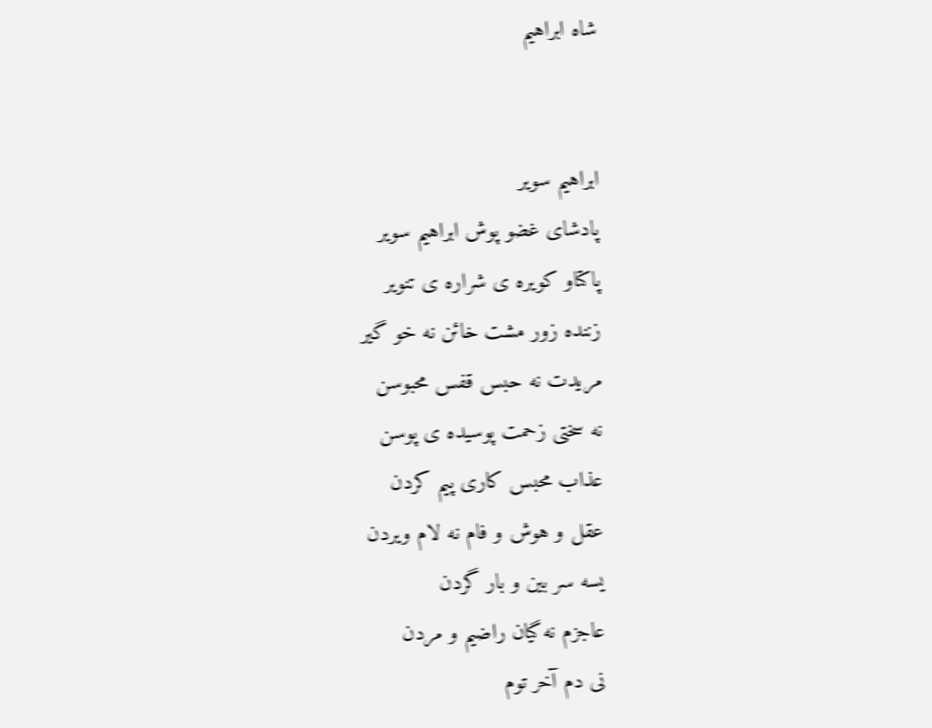شاه ابراهیم


ابراهیم سویر
پادشای غضو پوش ابراهیم سویر
پاکتاو کویره ی شراره ی تنویر
زننده زور مشت خائن نه خو گیر
مریدت نه حبس قفس محبوسن
نه سختی زحمت پوسیده ی پوسن
عذاب محبس کاری پیم کردن
عقل و هوش و فام نه لام ویردن
یسه سر بین و بار گردن
عاجزم نه گیان راضیم و مردن
نی دم آخر توم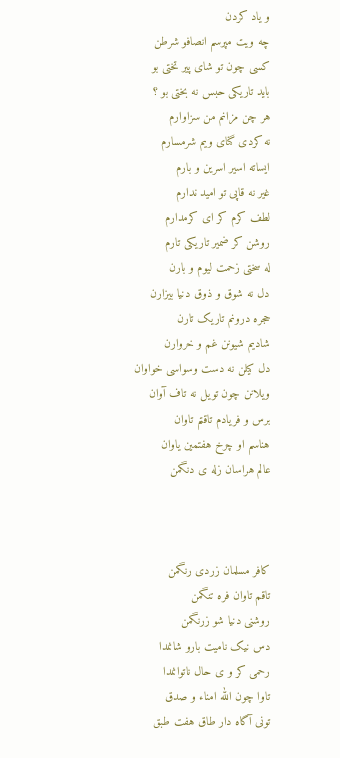و یاد کردن
چه ویت مپرسم انصافو شرطن
کسی چون تو شای پیر تختی بو
باید تاریکی حبس نه بختی بو ؟
هر چن مزانم من سزاوارم
نه کردی گنای ویم شرمسارم
ایساته اسیر اسرین و بارم
غیر نه قاپی تو امید ندارم
لطف کرم کر ای کرمدارم
روشن کر ضمیر تاریکی تارم
له سختی زحمت لیوم و بارن
دل نه شوق و ذوق دنیا بیزارن
حجره درونم تاریک تارن
شادیم شیونن غم و خروارن
دل کیلن نه دست وسواسی خواوان
ویلانن چون تویل نه تاف آوان
برس و فریادم تاقتم تاوان
هناسم او چرخ هفتمین یاوان
عالم هراسان زله ی دنگمن



کافر مسلمان زردی رنگمن
تاقم تاوان فره تنگمن
روشنی دنیا شو زرنگمن
دس نیک نامیت بارو شانمدا
رحمی کر و ی حال ناتوانمدا
تاوا چون الله امناء و صدق
تونی آگاه دار طاق هفت طبق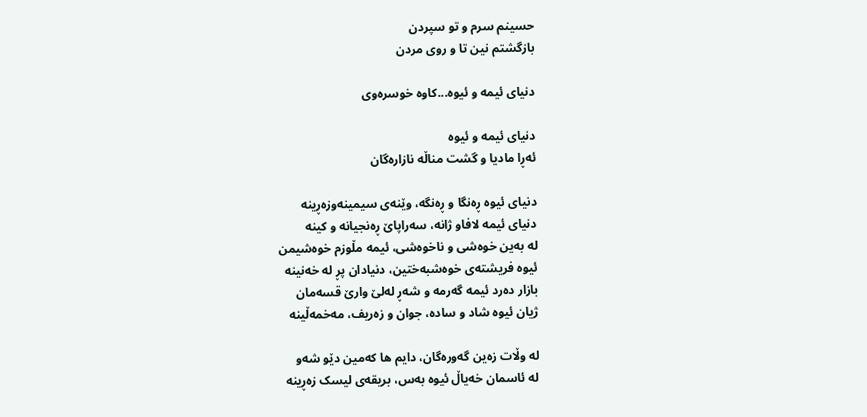حسینم سرم و تو سپردن
بازگشتم نین تا و روی مردن

دنیای ئیمه‌ و ئیوه...کاوه‌ خوسره‌وی

دنیای ئیمه‌ و ئیوه
ئه‌ڕا مادیا و گشت مناڵه‌ نازاره‌گان

دنیای ئیوه‌ ڕه‌نگا و ڕه‌نگه،‌ وێنه‌ی سیمینه‌وزه‌ڕینه‌
دنیای ئیمه‌ لافاو ژانه، سه‌راپاێ ڕه‌نجیانه‌ و کینه‌
له‌ به‌ین خوه‌شی و ناخوه‌شی، ئیمه‌ مڵوزم خوه‌شیمن
ئیوه‌ فریشته‌‌ی خوه‌شبه‌ختین، دنیادان پڕ له‌ خه‌نینه‌
بازار ده‌رد ئیمه‌ گه‌رمه‌ و شه‌ڕ له‌لێ وارێ قسه‌مان
ژیان ئیوه‌ شاد و ساده،‌ جوان و زه‌ریف، مه‌خمه‌ڵینه‌

له‌ وڵات زه‌ین گه‌وره‌گان، دایم ها که‌مین دێو شه‌و
له‌ ئاسمان خه‌یاڵ ئیوه‌ به‌س، بریقه‌ی لیسک زه‌ڕینه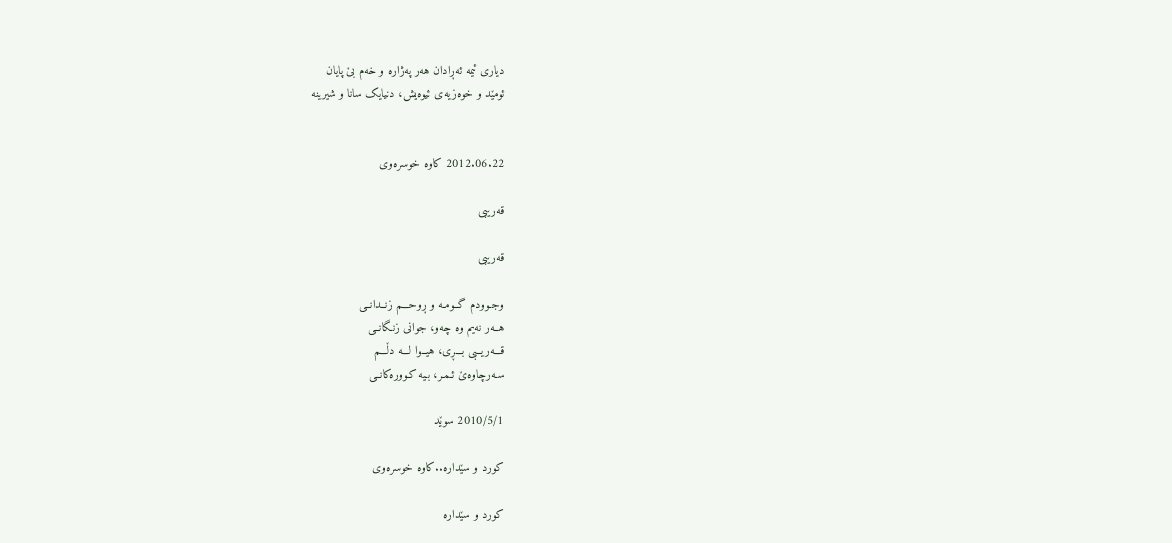دیاری ئیمه‌ ئه‌ڕادان هه‌ر په‌ژاره‌ و خه‌م بێ پایان
ئومێد و خوه‌زیه‌ی ئیوه‌یش، دنیایک سانا و شیرینه‌


2012.06.22 کاوه‌ خوسره‌وی

قه‌ریبی

قه‌ریبی

وجـوودم گــومـه و ڕوحـــم زنــدانــی
هــه‌ر نه‌یم وه‌ چه‌و، جوانی زنـگانــی
قـــه‌ریــبی بـــڕی، هیــوا لـــه دڵـــم
سـه‌رچاوه‌ێ ئـمـر، بـیه کـووره‌کانــی

2010/5/1 سوێد

کورد و سێدارە..کاوە خوسرەوی

کورد و سێدارە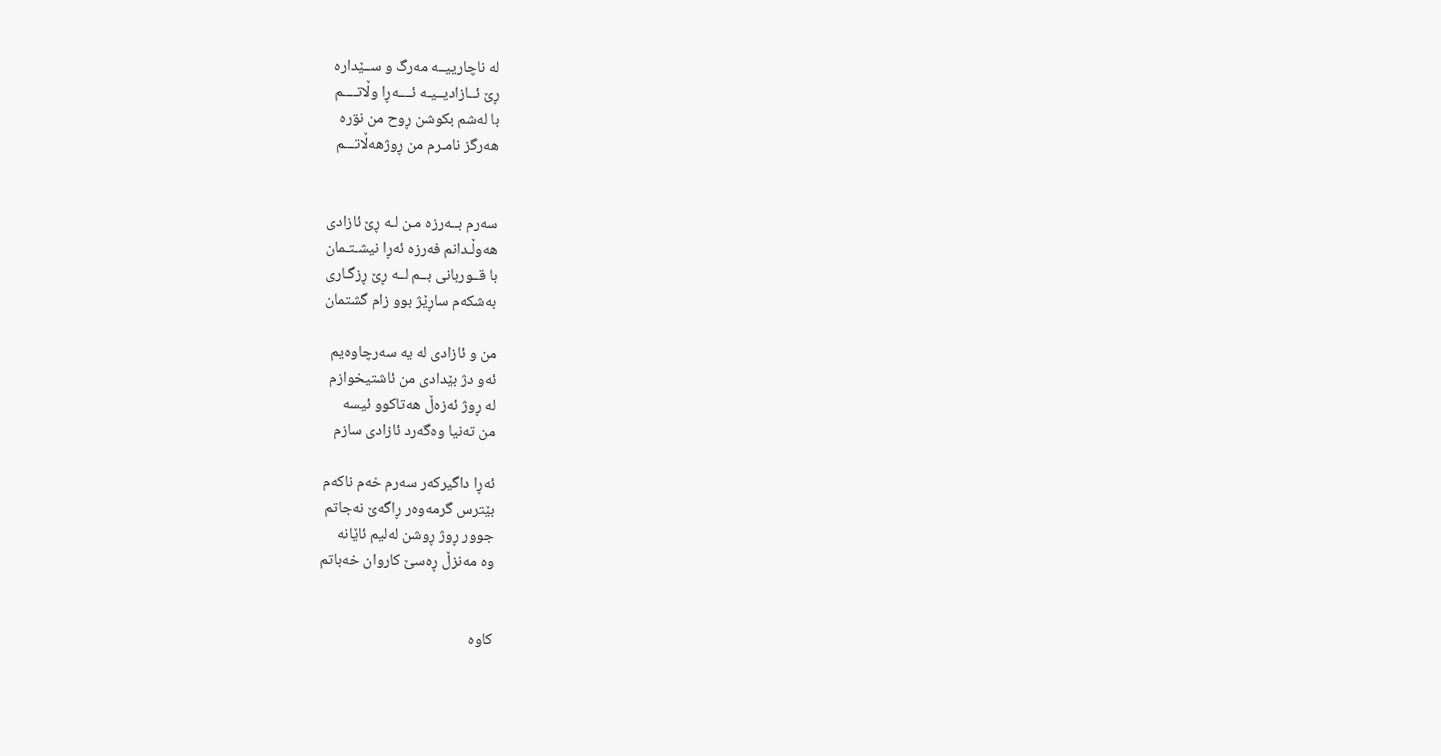لە ناچارییــە مەرگ و ســێدارە
ڕێ ئــازادیــیـە ئــــەڕا وڵاتــــم
با لەشم بکوشن ڕوح من نۊرە
هەرگز نامـرم من ڕوژهه‌ڵاتـــم


سەرم بــەرزە مـن لـە ڕێ ئازادی
هەوڵـدانم فەرزە ئەڕا نیشـتـمان
با قــوربانی بــم لــە ڕێ ڕزگـاری
بەشکەم ساڕێژ بوو زام گشتمان

من و ئازادی لە یە سەرچاوەیم
ئەو دژ بێدادی من ئاشتیخوازم
لە ڕوژ ئەزەڵ هەتاکوو ئیسە
من تەنیا وەگەرد ئازادی سازم

ئەڕا داگیرکەر سەرم خەم ناکەم
بێترس گرمەوەر ڕاگەێ نەجاتم
جوور ڕوژ ڕوشن لەلیم ئاێانە
وە مەنزڵ ڕەسێ کاروان خەباتم


کاوە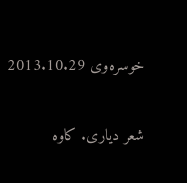خوسرەوی 2013.10.29

شعر دیاری. کاوە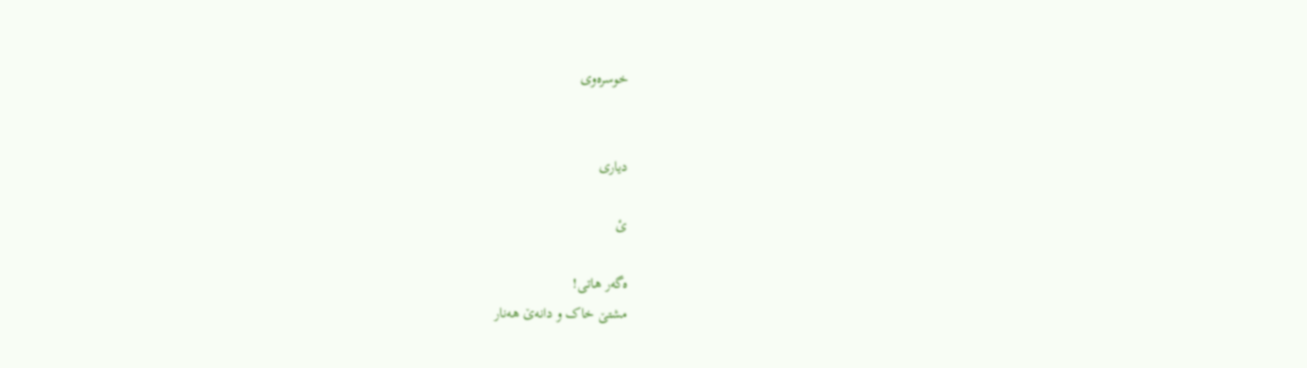خوسرەوی


دیاری

ئ

ەگەر هاتی!
مشتێ خاک و دانەێ هەنار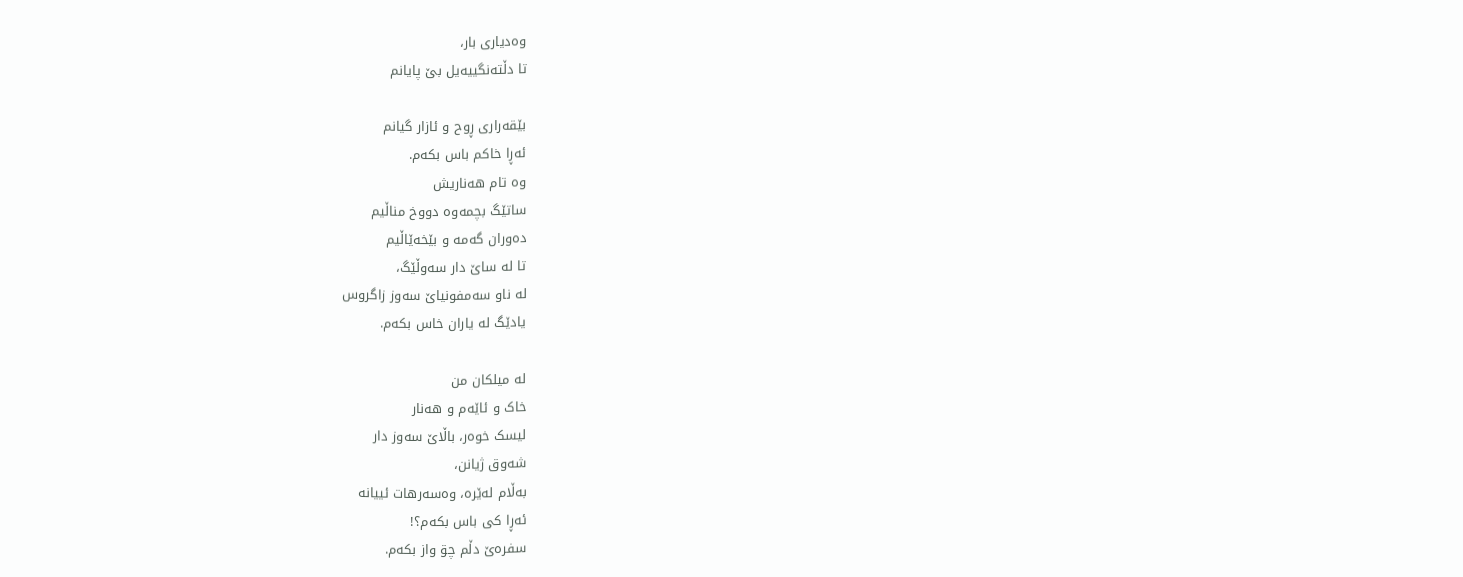وەدیاری بار،
تا دڵتەنگییەیل بێ پایانم

بێقەراری ڕوح و ئازار گیانم
ئەڕا خاکم باس بکەم.
وە تام هەناریش
ساتێگ بچمەوە دووخ مناڵیم
دەوران گەمە و بێخەێاڵیم
تا لە ساێ دار سەوڵێگ،
لە ناو سەمفونیاێ سەوز زاگروس
یادێگ لە یاران خاس بکەم.

لە میلکان من
خاک و ئاێەم و هەنار
لیسک خوەر، باڵاێ سەوز دار
شەوق ژیانن،
بەڵام لەێرە، وەسەرهات ئییانە
ئەڕا کی باس بکەم؟!
سفرەێ دڵم چۊ واز بکەم.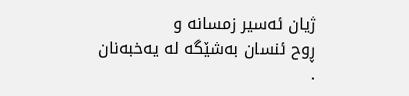ژیان ئەسیر زمسانە و
ڕوح ئنسان بەشێگە لە یەخبەنان
.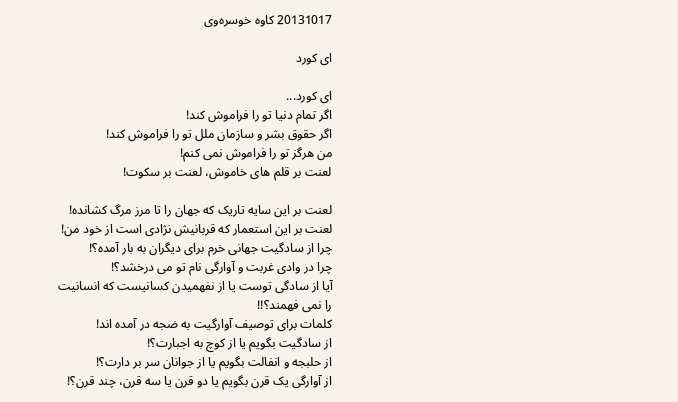20131017 کاوە خوسرەوی

ای کورد

ای کورد...
اگر تمام دنیا تو را فراموش کند!
اگر حقوق بشر و سازمان ملل تو را فراموش کند!
من هرگز تو را فراموش نمی کنم!
لعنت بر قلم های خاموش، لعنت بر سکوت!

لعنت بر این سایه تاریک که جهان را تا مرز مرگ کشانده!
لعنت بر این استعمار که قربانیش نژادی است از خود من!
چرا از سادگیت جهانی خرم برای دیگران به بار آمده؟!
چرا در وادی غربت و آوارگی نام تو می درخشد؟!
آیا از سادگی توست یا از نفهمیدن کسانیست که انسانیت را نمی فهمند؟!!
کلمات برای توصیف آوارگیت به ضجه در آمده اند!
از سادگیت بگویم یا از کوچ به اجبارت؟!
از حلبجه و انفالت بگویم یا از جوانان سر بر دارت؟!
از آوارگی یک قرن بگویم یا دو قرن یا سه قرن، چند قرن؟!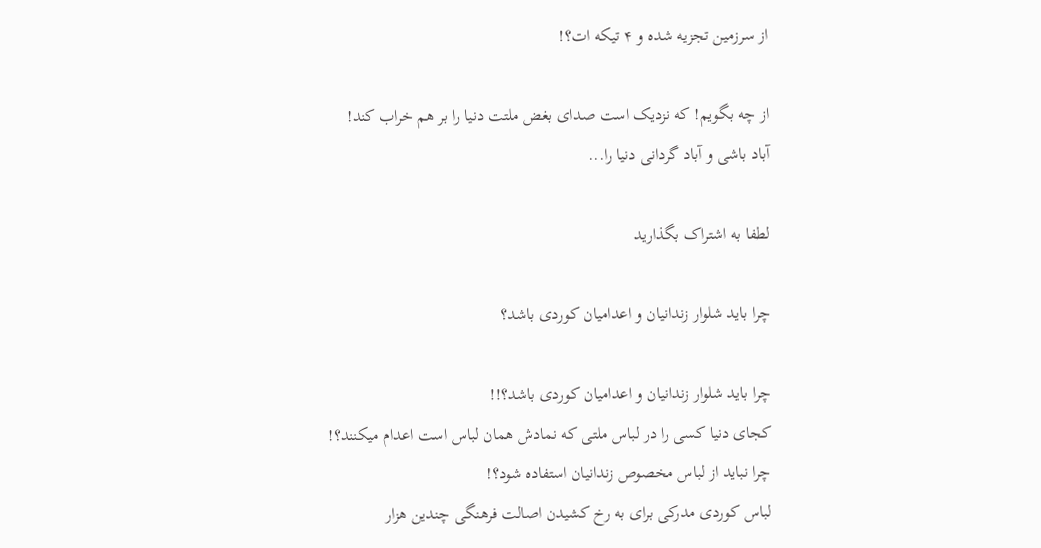از سرزمین تجزیه شده و ۴ تیکه ات؟!

از چه بگویم! که نزدیک است صدای بغض ملتت دنیا را بر هم خراب کند!
آباد باشی و آباد گردانی دنیا را...

لطفا به اشتراک بگذارید

چرا باید شلوار زندانیان و اعدامیان کوردی باشد؟

چرا باید شلوار زندانیان و اعدامیان کوردی باشد؟!!
کجای دنیا کسی را در لباس ملتی که نمادش همان لباس است اعدام میکنند؟!
چرا نباید از لباس مخصوص زندانیان استفاده شود؟!
لباس کوردی مدرکی برای به رخ کشیدن اصالت فرهنگی چندین هزار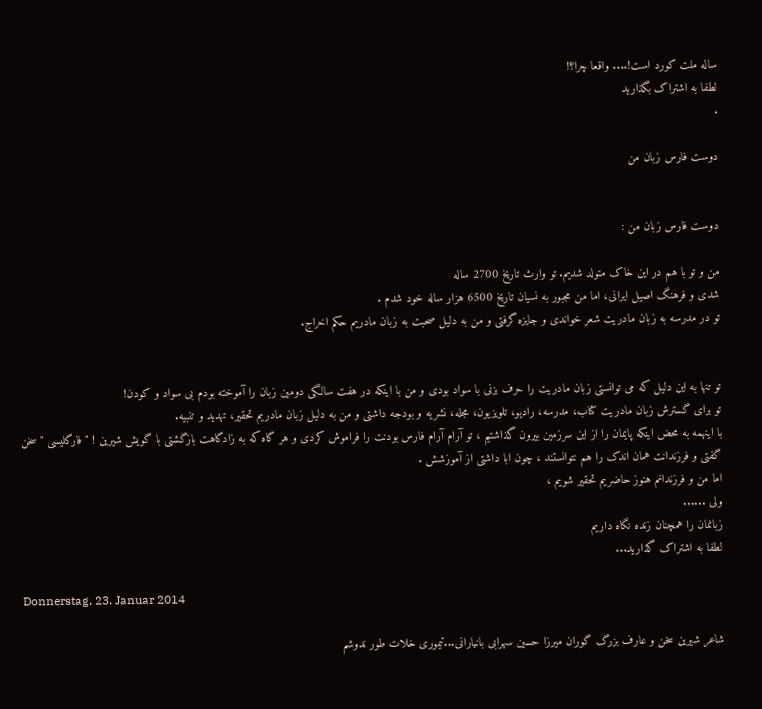ساله‌ ملت کورد است!.... واقعا چرا؟!
لطفا به اشتراک بگذارید
.

دوست فارس زبان من


دوست فارس زبان من :

من و تو با هم در این خاک متولد شدیم. تو وارث تاریخ 2700 ساله
شدی و فرهنگ اصیل ایرانی، اما من مجبور به نسیان تاریخ 6500 هزار ساله خود شدم .
تو در مدرسه به زبان مادریت شعر خواندی و جایزه گرفتی و من به دلیل صحبت به زبان مادریم حکم اخراج.


تو تنها به این دلیل که می توانستی زبان مادریت را حرف بزنی با سواد بودی و من با اینکه در هفت سالگی دومین زبان را آموخته بودم بی سواد و کودن!
تو برای گسترش زبان مادریت کتاب، مدرسه، رادیو، تلویزیون، مجله، نشریه و بودجه داشتی و من به دلیل زبان مادریم تحقیر، تهدید و تنبیه.
با اینهمه به محض اینکه پایمان را از این سرزمین بیرون گذاشتیم ، تو آرام آرام فارس بودنت را فراموش کردی و هر گاه که به زادگاهت بازگشتی با گویش شیرین ! " فارگلیسی " سخن گفتی و فرزندانت همان اندک را هم نتوانستند ، چون ابا داشتی از آموزشش .
اما من و فرزندانم هنوز حاضریم تحقیر شویم ،
ولی ......
زبانمان را همچنان زنده نگاه داریم
لطفا به اشتراک گذارید...

Donnerstag, 23. Januar 2014

شاعر شیرین سخن و عارف بزرگ گوران میرزا حسین سهرابی بانیارانی...تیموری خلات طور ندوشم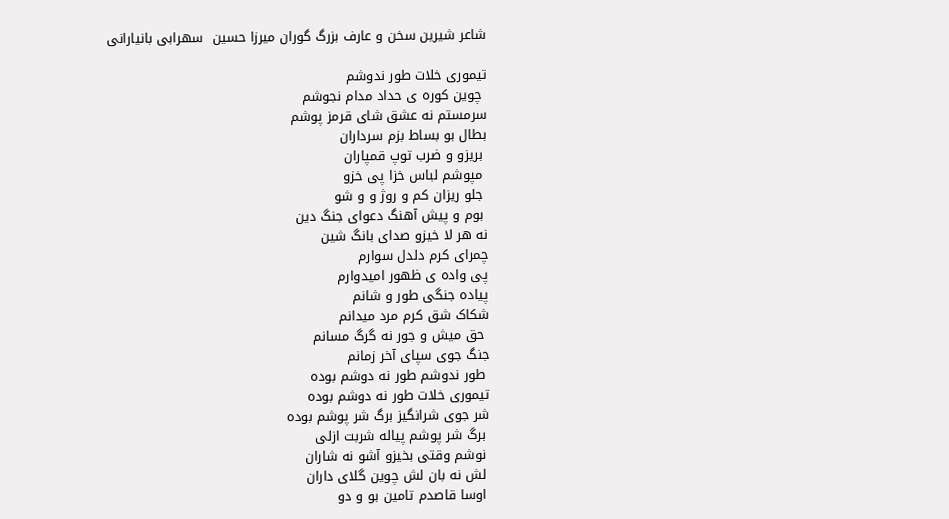شاعر شیرین سخن و عارف بزرگ گوران میرزا حسین  سهرابی بانیارانی

تیموری خلات طور ندوشم
 چوین کوره ی حداد مدام نجوشم
سرمستم نه عشق شای قرمز پوشم
بطال بو بساط بزم سرداران
 بریزو و ضرب توپ قمپاران
 مپوشم لباس خزا پی خزو
 جلو ریزان کم و روژ و و شو
 بوم و پیش آهنگ دعوای جنگ دین
نه هر لا خیزو صدای بانگ شین
چمرای کرم دلدل سوارم
پی واده ی ظهور امیدوارم
پیاده جنگی طور و شانم
شکاک شق کرم مرد میدانم
 حق میش و جور نه گرگ مسانم
جنگ جوی سپای آخر زمانم
 طور ندوشم طور نه دوشم بوده
تیموری خلات طور نه دوشم بوده
شر جوی شرانگیز برگ شر پوشم بوده
 برگ شر پوشم پیاله شربت ازلی
 نوشم وقتی بخیزو آشو نه شاران
 لش نه بان لش چوین گلای داران
 اوسا قاصدم تامین بو و دو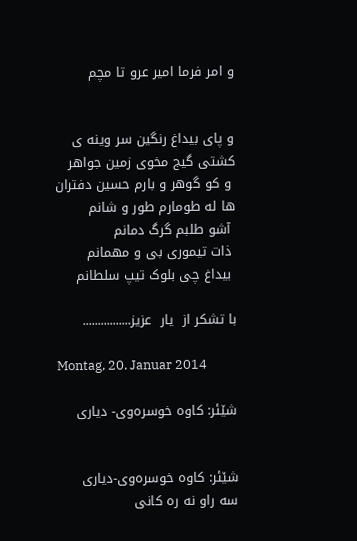و امر فرما امیر عرو تا مچم


و پای بیداغ رنگین سر وینه ی
کشتی گیج مخوی زمین جواهر
 و کو گوهر و بارم حسین دفتران
ها له طومارم طور و شانم
 آشو طلبم گرگ دمانم
 ذات تیموری بی و مهمانم
 بیداغ چی بلوک تیپ سلطانم

با تشکر از  یار  عزیز................

Montag, 20. Januar 2014

شێئر: کاوە خوسرەوی- دیاری


شێئر: کاوە خوسرەوی-دیاری
سه راو نه ره کانی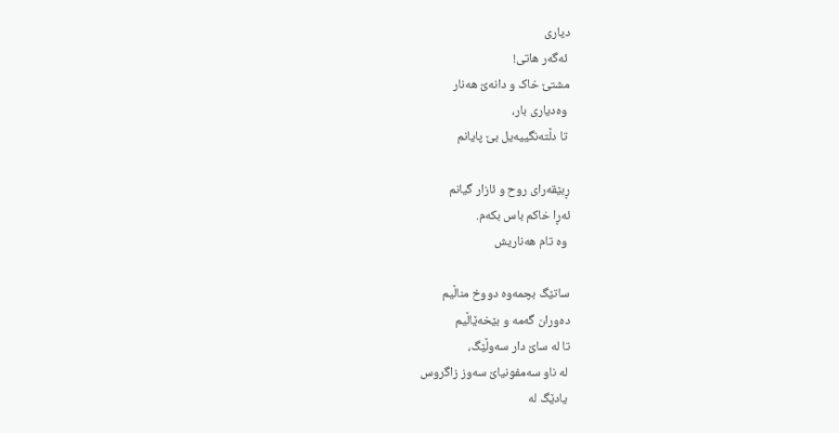دیاری
 ئەگەر هاتی!
مشتێ خاک و دانەێ هەنار
 وەدیاری بار،
 تا دڵتەنگییەیل بێ پایانم

ڕبێقەرای روح و ئازار گیانم
ئەڕا خاکم باس بکەم.
 وە تام هەناریش

ساتێگ بچمەوە دووخ مناڵیم
دەوران گەمە و بێخەێاڵیم
تا لە ساێ دار سەوڵێگ،
 لە ناو سەمفونیاێ سەوز زاگروس
 یادێگ لە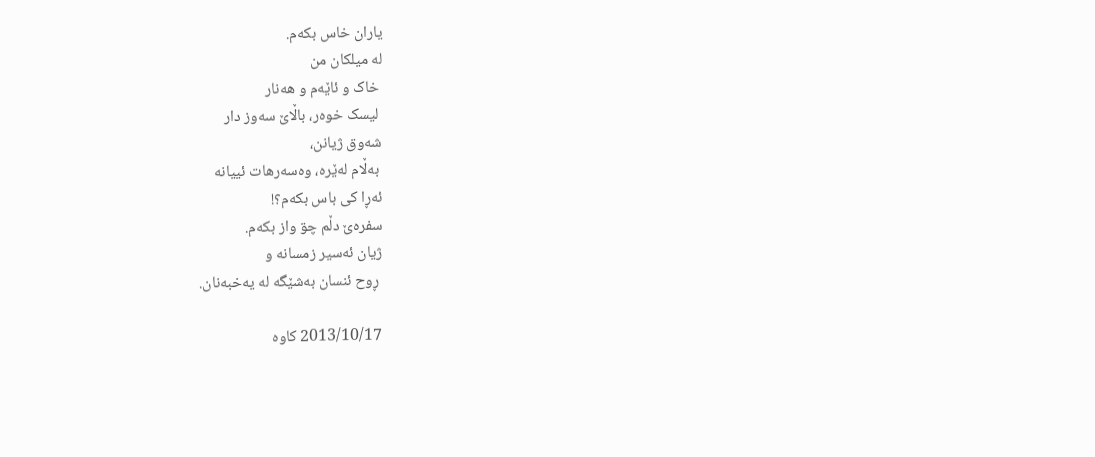یاران خاس بکەم.
لە میلکان من
 خاک و ئاێەم و هەنار
 لیسک خوەر، باڵاێ سەوز دار
شەوق ژیانن،
 بەڵام لەێرە، وەسەرهات ئییانە
ئەڕا کی باس بکەم؟!
سفرەێ دڵم چۊ واز بکەم.
ژیان ئەسیر زمسانە و
 ڕوح ئنسان بەشێگە لە یەخبەنان.

2013/10/17 کاوە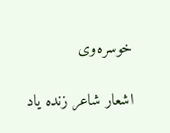خوسرەوی

اشعار شاعر زنده یاد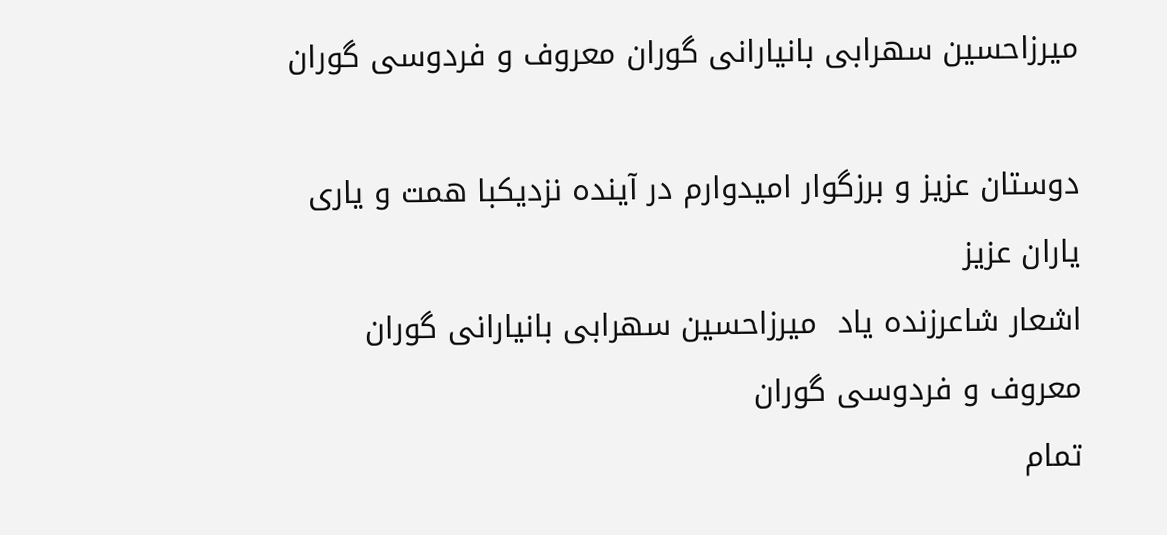میرزاحسین سهرابی بانیارانی گوران معروف و فردوسی گوران

دوستان عزیز و برزگوار امیدوارم در آینده نزدیکبا همت و یاری   یاران عزیز
اشعار شاعرزنده یاد  میرزاحسین سهرابی بانیارانی گوران معروف و فردوسی گوران
تمام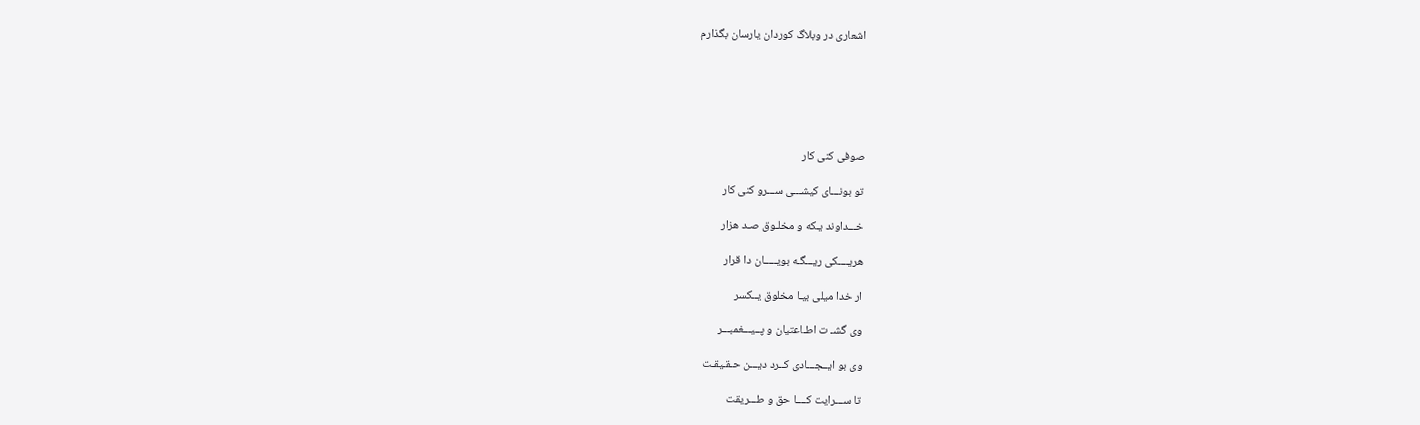اشعاری در وبلاگ کوردان یارسان بگذارم






صوفی کنی کار

تو بونـــای کیشـــی ســـرو کنی کار

خـــداوند یـکه و مخلـوق صـد هزار

هریــــکی ریـــگـه بویـــــان دا قرار

ار خدا میلی بیـا مخلوق یــکسر

وی گشـ ت اطـاعتیان و پــیـــغمبـــر

وی بو ایــجـــادی کــرد دیـــن حـقـیقـت

تا ســـرایت کــــا حق و طـــریقت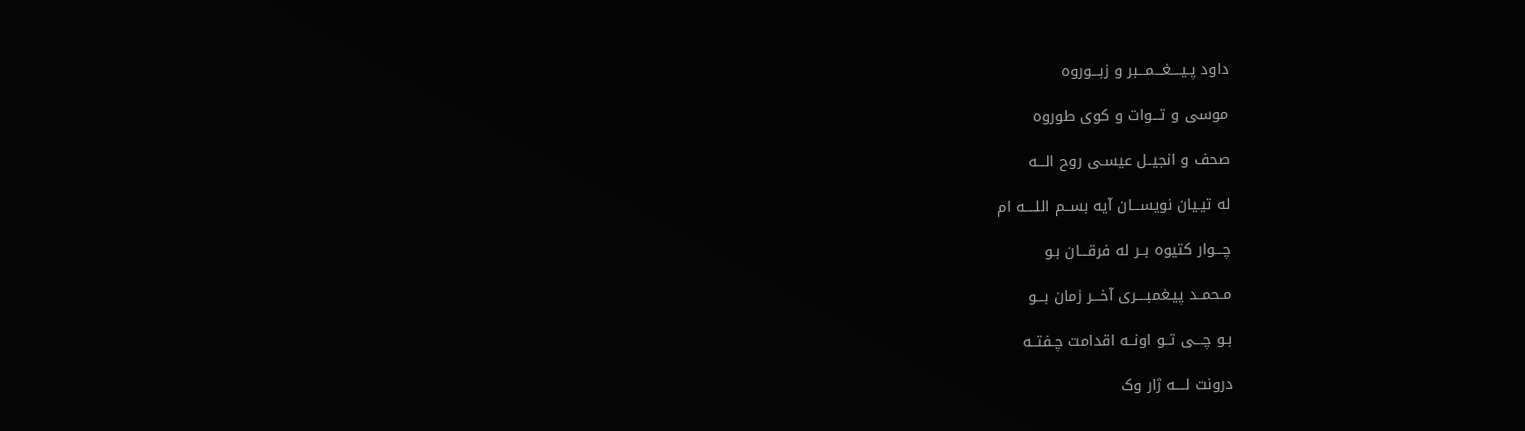داود پـیــــغـــمـــبر و زبـــوروه

موسی و تـــوات و کوی طوروه

صحف و انجیــل عیسـی روح الـــه

له تیـیان نویســـان آیه بســم اللــــه ام

چـــوار کتیوه بــر له فرقـــان بـو

مـحمــد پیـغمبــــری آخـــر زمان بـــو

بـو چـــی تــو اونــه اقدامت چـفتــه

درونت لــــه ژار وک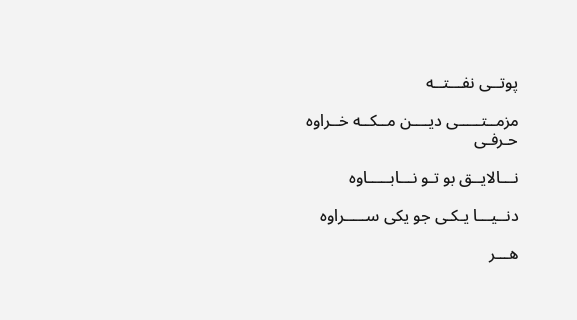پوتــی نفـــتــه

مزمــتـــــی دیــــن مــکــه خــراوه حـرفـی

نـــالایــق بو تـو نـــابـــــاوه

دنــیـــا یـکـی جو یکی ســـــراوه

هـــر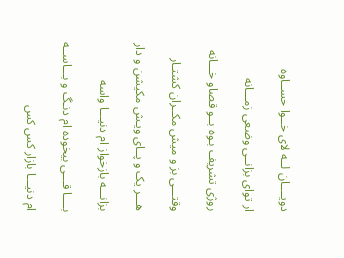دویــــان لــه لای خــوا حســاوه

ار توای بزانــی وضعی زمـــانه

روژی تشریف بـوه بــو قصاو خـــانه

وقتـــی بز و میش مکــران کشتـار

هـــر یک و پــای ویـش مکیشن و دار

بزانـــه بازخواز ام دنیـــا واسه

بــــا قـــی بیخوده ام دنـگ و بـــاســه

ام دنیـــا بازار کس کس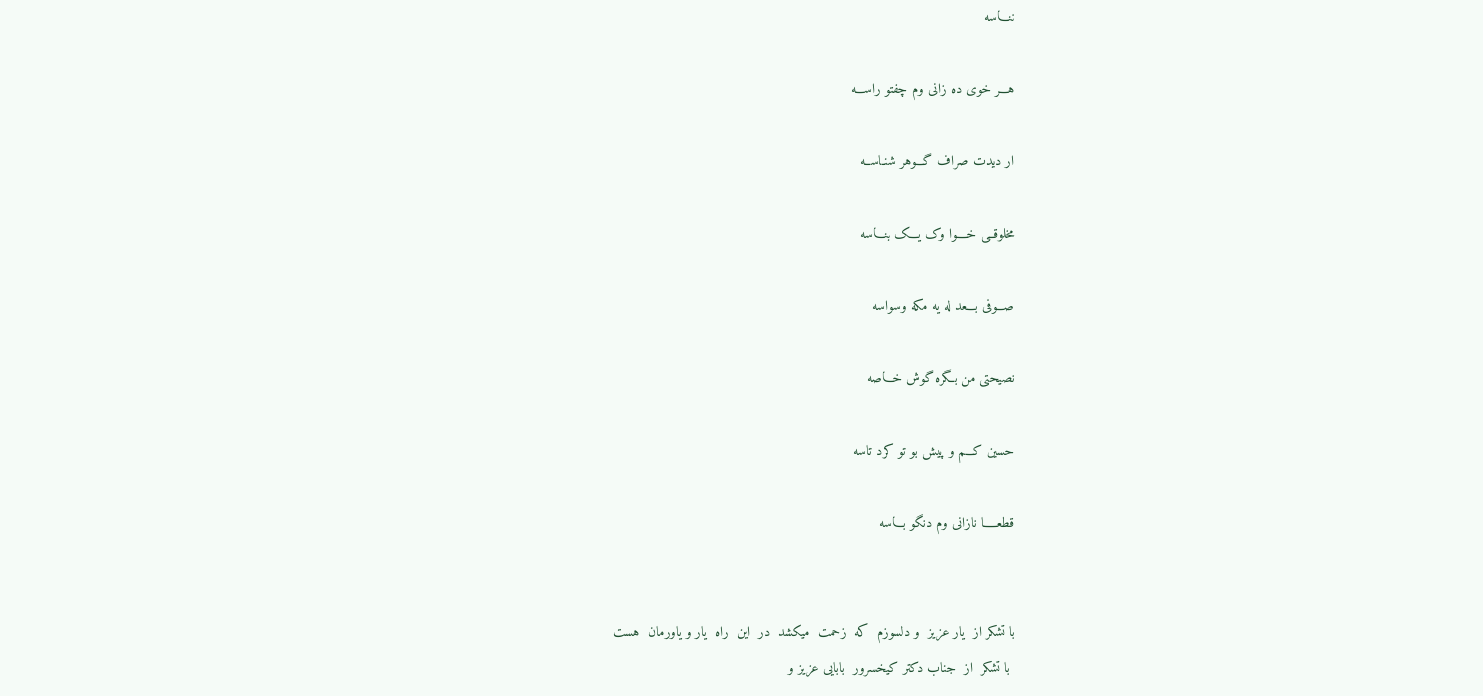ننـــاسه

هـــر خوی ده زانی وم چفتو راســـه

ار دیدت صراف گـــوهر شنـاســه

مخلوقــی خــــوا وک یـــک بنـــاسه

صـــوفی بـــعد له یه مکه وسواسه

نصیحتی من بــگره گوش خـــاصه

حسین کـــم و پیش بو تو کرد تاسه

قطعـــــا نازانی وم دنگو بـــاسه


با تشکر از  یار عزیز  و دلسوزم  که  زحمت  میکشد  در  این  راه  یار و یاورمان  هست
 با تشکر  از  جناب دکتر کیخسرور  بابایی عزیز و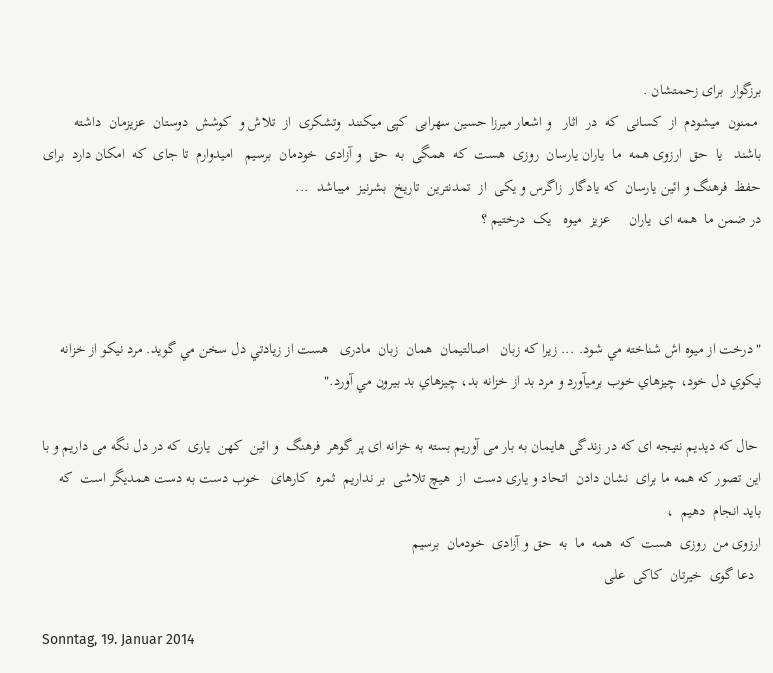برزگوار  برای زحمتشان .
 ممنون  میشودم  از  کسانی  که  در  اثار   و اشعار میرزا حسین سهرابی  کپی میکنند  وتشکری  از  تلاش و  کوشش  دوستان  عزیزمان  داشته  باشند   یا  حق  ارزوی همه  ما  یاران یارسان  روزی  هست  که  همگی  به  حق  و آزادی  خودمان  برسیم   امیدوارم  تا جای  که  امکان دارد  برای حفظ  فرهنگ و ائین یارسان  که یادگار  زاگرس و یکی  از  تمدنترین  تاریخ  بشرنیز  میباشد  ...
در ضمن ما  همه ای  یاران     عزیز  میوه   یک  درختیم ؟



" درخت از ميوه اش شناخته مي شود. ... زيرا كه زبان   اصالتیمان  همان  زبان  مادری   هست از زيادتي دل سخن مي گويد. مرد نيكو از خزانه نيكوي دل خود، چيزهاي خوب برميآورد و مرد بد از خزانه بد، چيزهاي بد بيرون مي آورد."

 حال که دیدیم نتیجه ای که در زندگی هایمان به بار می آوریم بسته به خزانه ای پر گوهر  فرهنگ  و ائین  کهن  یاری  که در دل نگه می داریم و با این تصور که همه ما برای  نشان دادن  اتحاد و یاری دست  از  هیچ تلاشی  بر نداریم  ثمره  کارهای   خوب دست به دست همدیگر است  که  باید انجام  دهیم  ،
ارزوی من  روزی  هست  که  همه  ما  به  حق و آزادی  خودمان  برسیم
  دعا گوی  خیرتان  کاکی  علی

Sonntag, 19. Januar 2014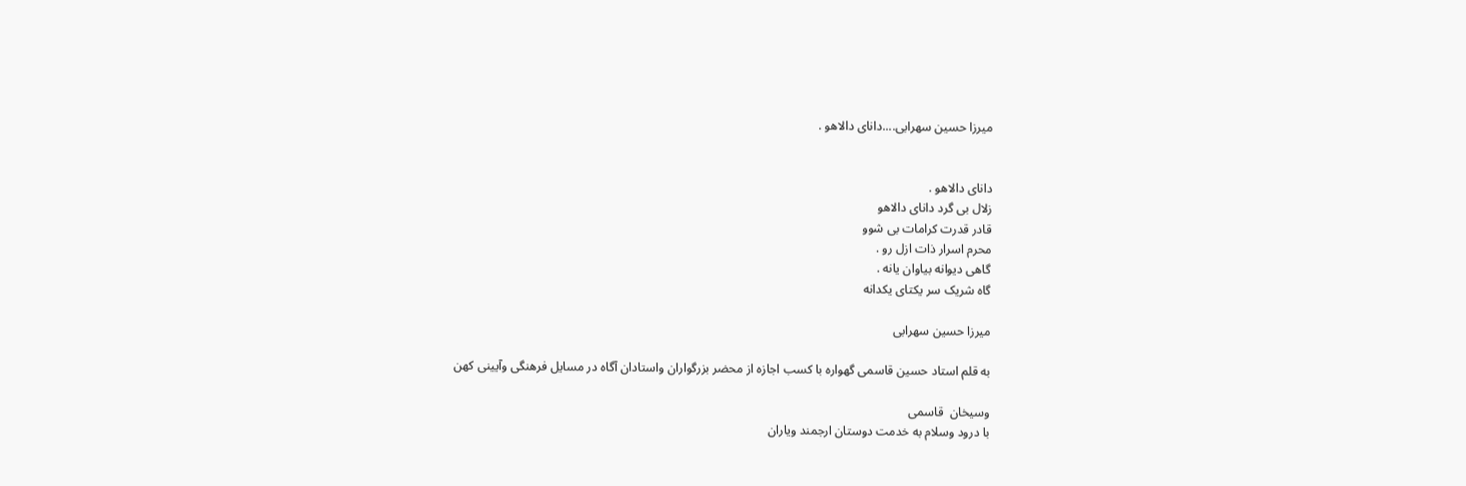میرزا حسین سهرابی....دانای دالاهو .


دانای دالاهو .
زلال بی گرد دانای دالاهو
قادر قدرت کرامات بی شوو
محرم اسرار ذات ازل رو .
گاهی دیوانه بیاوان یانه .
گاه شریک سر یکتای یکدانه

میرزا حسین سهرابی

به قلم استاد حسین قاسمی گهواره با کسب اجازه از محضر بزرگواران واستادان آگاه در مسایل فرهنگی وآیینی کهن

وسیخان  قاسمی
با درود وسلام به خدمت دوستان ارجمند ویاران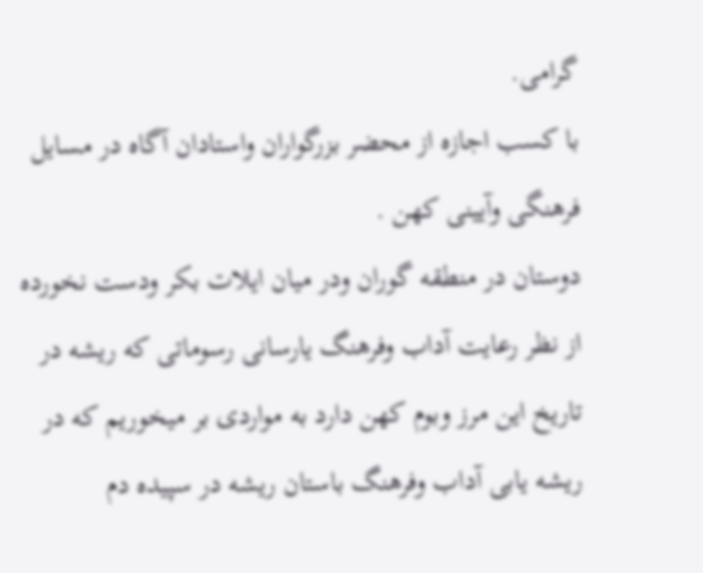گرامی.
با کسب اجازه از محضر بزرگواران واستادان آگاه در مسایل فرهنگی وآیینی کهن .
دوستان در منطقه گوران ودر میان ایلات بکر ودست نخورده از نظر رعایت آداب وفرهنگ یارسانی رسوماتی که ریشه در تاریخ این مرز وبوم کهن دارد به مواردی بر میخوریم که در ریشه یابی آداب وفرهنگ باستان ریشه در سپیده دم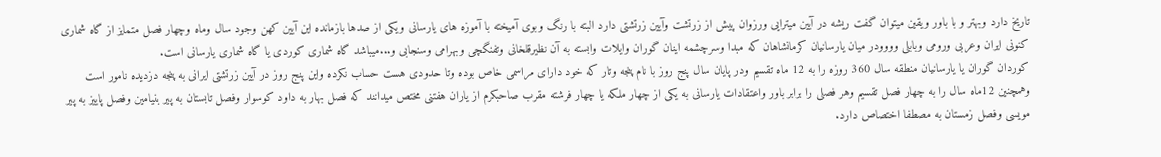تاریخ دارد وبهتر و با باور ویقین میتوان گفت ریشه در آیین میترایی ورزوان پیش از زرتشت وآیین زرتشتی دارد البته با رنگ وبوی آمیخته با آموزه های یارسانی ویکی از صدها بازمانده این آیین کهن وجود سال وماه وچهار فصل متمایز از گاه شماری کنونی ایران وعربی ورومی وبابلی وووودر میان یارسانیان کرمانشاهان که مبدا وسرچشمه اینان گوران وایلات وابسته به آن نظیرقلخانی وتفنگچی وبهرامی وسنجابی و...میباشد گاه شماری کوردی یا گاه شماری یارسانی است.
کوردان گوران یا یارسانیان منطقه سال 360 روزه را به 12 ماه تقسیم ودر پایان سال پنج روز با نام پنجه وتار که خود دارای مراسمی خاص بوده وتا حدودی هست حساب نکرده واین پنج روز در آیین زرتشتی ایرانی به پنجه دزدیده نامور است وهمچنین 12ماه سال را به چهار فصل تقسیم وهر فصلی را برابر باور واعتقادات یارسانی به یکی از چهار ملکه یا چهار فرشته مقرب صاحبکرم از یاران هفتنی مختص میدانند که فصل بهار به داود کوسوار وفصل تابستان به پیر بنیامین وفصل پاییز به پیر مویسی وفصل زمستان به مصطفا اختصاص دارد.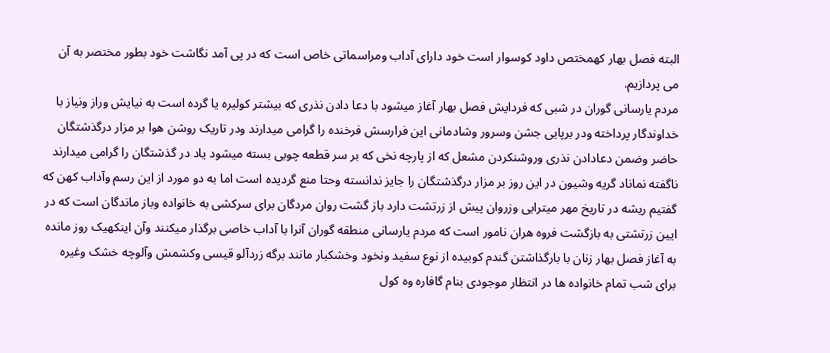البته فصل بهار کهمختص داود کوسوار است خود دارای آداب ومراسماتی خاص است که در پی آمد نگاشت خود بطور مختصر به آن می پردازیم.
مردم یارسانی گوران در شبی که فردایش فصل بهار آغاز میشود با دعا دادن نذری که بیشتر کولیره یا گرده است به نیایش وراز ونیاز با خداوندگار پرداخته ودر برپایی جشن وسرور وشادمانی این فرارسش فرخنده را گرامی میدارند ودر تاریک روشن هوا بر مزار درگذشتگان حاضر وضمن دعادادن نذری وروشنکردن مشعل که از پارچه نخی که بر سر قطعه چوبی بسته میشود یاد در گذشتگان را گرامی میدارند ناگفته نماناد گریه وشیون در این روز بر مزار درگذشتگان را جایز ندانسته وحتا منع گردیده است اما به دو مورد از این رسم وآداب کهن که گفتیم ریشه در تاریخ مهر میترایی وزروان پیش از زرتشت دارد باز گشت روان مردگان برای سرکشی به خانواده وباز ماندگان است که در ایین زرتشتی به بازگشت فروه هران نامور است که مردم یارسانی منطقه گوران آنرا با آداب خاصی برگذار میکنند وآن اینکهیک روز مانده به آغاز فصل بهار زنان با بارگذاشتن گندم کوبیده از نوع سفید ونخود وخشکبار مانند برگه زردآلو قیسی وکشمش وآلوچه خشک وغیره برای شب تمام خانواده ها در انتظار موجودی بنام گافاره وه کول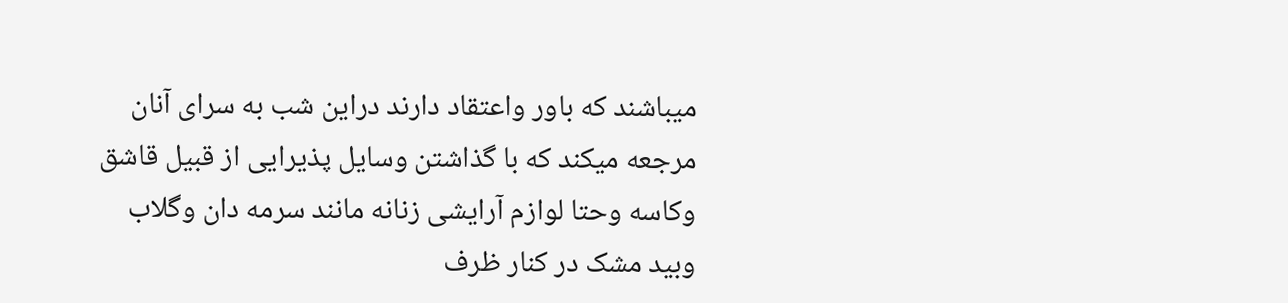میباشند که باور واعتقاد دارند دراین شب به سرای آنان مرجعه میکند که با گذاشتن وسایل پذیرایی از قبیل قاشق وکاسه وحتا لوازم آرایشی زنانه مانند سرمه دان وگلاب وبید مشک در کنار ظرف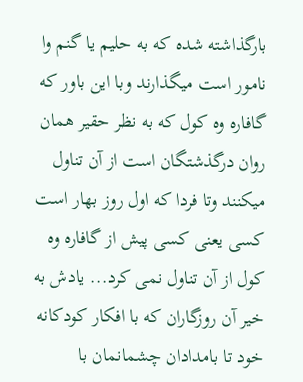بارگذاشته شده که به حلیم یا گنم وا نامور است میگذارند وبا این باور که گافاره وه کول که به نظر حقیر همان روان درگذشتگان است از آن تناول میکنند وتا فردا که اول روز بهار است کسی یعنی کسی پیش از گافاره وه کول از آن تناول نمی کرد... یادش به خیر آن روزگاران که با افکار کودکانه خود تا بامدادان چشمانمان با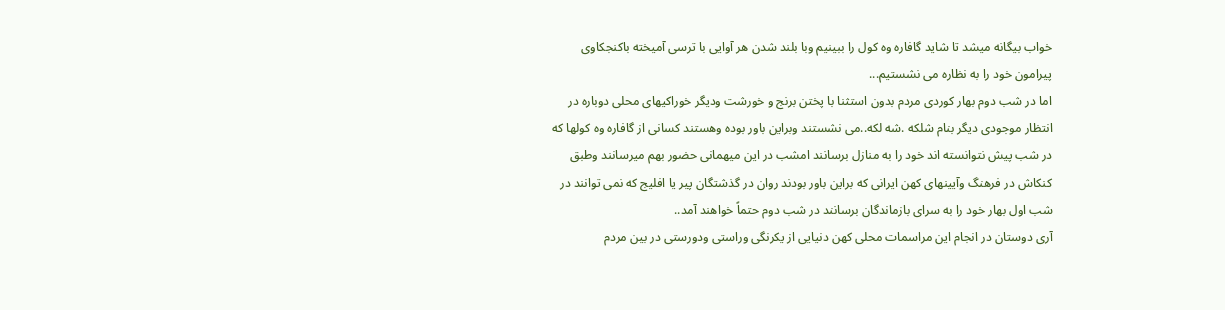خواب بیگانه میشد تا شاید گافاره وه کول را ببینیم وبا بلند شدن هر آوایی با ترسی آمیخته باکنجکاوی پیرامون خود را به نظاره می نشستیم...
اما در شب دوم بهار کوردی مردم بدون استثنا با پختن برنج و خورشت ودیگر خوراکیهای محلی دوباره در انتظار موجودی دیگر بنام شلکه .شه لکه..می نشستند وبراین باور بوده وهستند کسانی از گافاره وه کولها که در شب پیش نتوانسته اند خود را به منازل برسانند امشب در این میهمانی حضور بهم میرسانند وطبق کنکاش در فرهنگ وآیینهای کهن ایرانی که براین باور بودند روان در گذشتگان پیر یا افلیج که نمی توانند در شب اول بهار خود را به سرای بازماندگان برسانند در شب دوم حتماً خواهند آمد..
آری دوستان در انجام این مراسمات محلی کهن دنیایی از یکرنگی وراستی ودورستی در بین مردم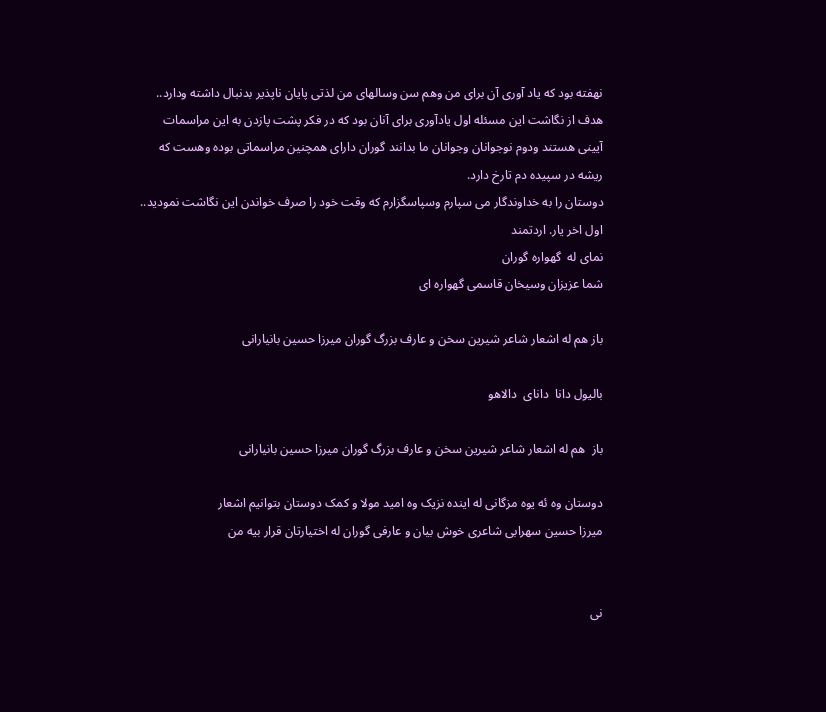نهفته بود که یاد آوری آن برای من وهم سن وسالهای من لذتی پایان ناپذیر بدنبال داشته ودارد..
هدف از نگاشت این مسئله اول یادآوری برای آنان بود که در فکر پشت پازدن به این مراسمات آیینی هستند ودوم نوجوانان وجوانان ما بدانند گوران دارای همچنین مراسماتی بوده وهست که ریشه در سپیده دم تارخ دارد.
دوستان را به خداوندگار می سپارم وسپاسگزارم که وقت خود را صرف خواندن این نگاشت نمودید..
اول اخر یار. اردتمند
نمای له  گهواره گوران
شما عزیزان وسیخان قاسمی گهواره ای

باز هم له اشعار شاعر شیرین سخن و عارف بزرگ گوران میرزا حسین بانیارانی

بالیول دانا  دانای  دالاهو

باز  هم له اشعار شاعر شیرین سخن و عارف بزرگ گوران میرزا حسین بانیارانی

دوستان وه ئه یوه مزگانی له اینده نزیک وه امید مولا و کمک دوستان بتوانیم اشعار
میرزا حسین سهرابی شاعری خوش بیان و عارفی گوران له اختیارتان قرار بیه من


نی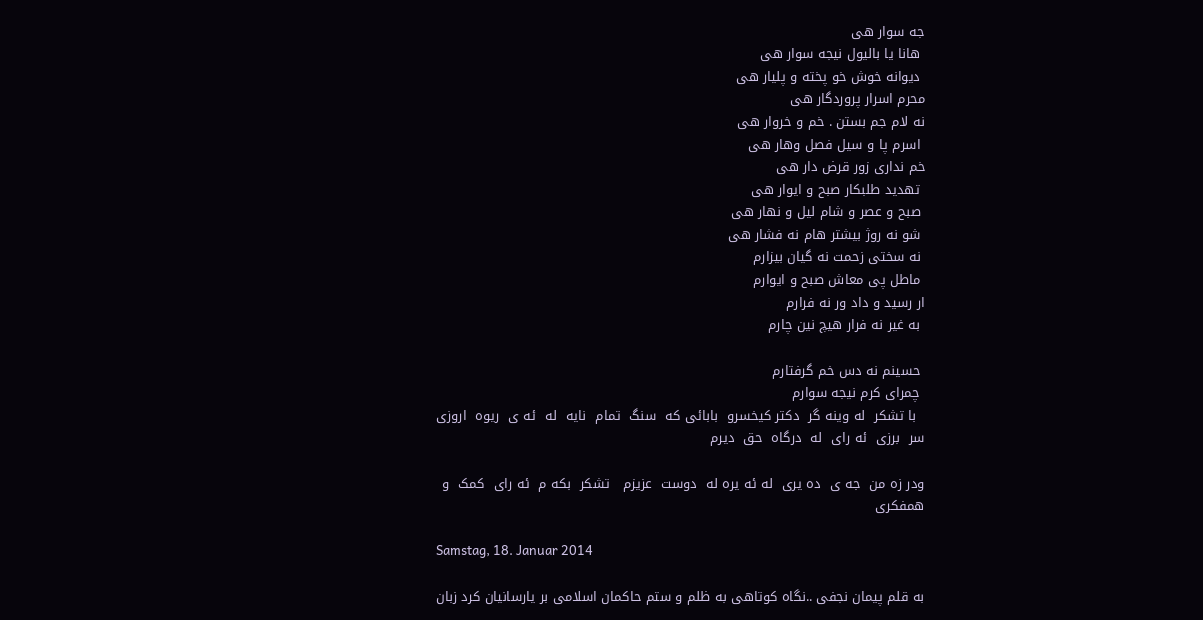جه سوار هی
 هانا یا بالیول نیجه سوار هی
 دیوانه خوش خو پخته و پلیار هی
محرم اسرار پروردگار هی
نه لام جم بستن . خم و خروار هی
 اسرم پا و سیل فصل وهار هی
خم نداری زور قرض دار هی
 تهدید طلبکار صبح و ایوار هی
 صبح و عصر و شام لیل و نهار هی
 شو نه روژ بیشتر هام نه فشار هی
 نه سختی زحمت نه گیان بیزارم
 ماطل پی معاش صبح و ایوارم
ار رسید و داد ور نه فرارم
 به غیر نه فرار هیچ نین چارم

 حسینم نه دس خم گرفتارم
 چمرای کرم نیجه سوارم
  با تشکر  له وینه گر  دکتر کیخسرو  بابائی که  سنگ  تمام  نایه  له  ئه ی  ریوه  اروزی  سر  برزی  ئه رای  له  درگاه  حق  دیرم

ودر زه من  جه ی  ده یری  له ئه یره له  دوست  عزیزم   تشکر  بکه م  ئه رای  کمک  و همفکری

Samstag, 18. Januar 2014

به قلم پیمان نجفی ..نگاه کوتاهی به ظلم و ستم حاکمان اسلامی بر یارسانیان کرد زبان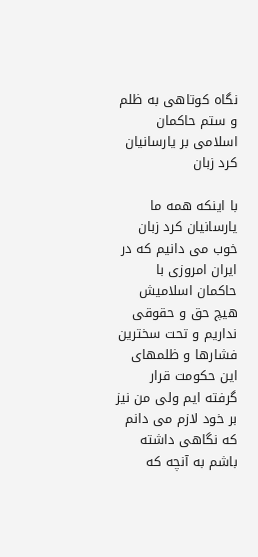نگاه کوتاهی به ظلم و ستم حاکمان اسلامی بر یارسانیان کرد زبان

با اینکه همه ما یارسانیان کرد زبان خوب می دانیم که در ایران امروزی با حاکمان اسلامیش هیچ حق و حقوقی نداریم و تحت سخترین فشارها و ظلمهای این حکومت قرار گرفته ایم ولی من نیز بر خود لازم می دانم که نگاهی داشته باشم به آنچه که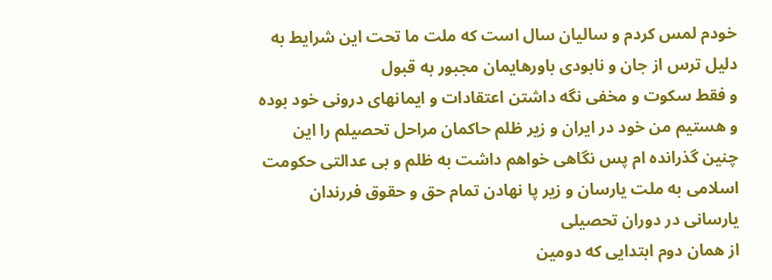خودم لمس کردم و سالیان سال است که ملت ما تحت این شرایط به دلیل ترس از جان و نابودی باورهایمان مجبور به قبول
و فقط سکوت و مخفی نگه داشتن اعتقادات و ایمانهای درونی خود بوده و هستیم من خود در ایران و زیر ظلم حاکمان مراحل تحصیلم را این چنین گذرانده ام پس نگاهی خواهم داشت به ظلم و بی عدالتی حکومت اسلامی به ملت یارسان و زیر پا نهادن تمام حق و حقوق فررندان یارسانی در دوران تحصیلی
از همان دوم ابتدایی که دومین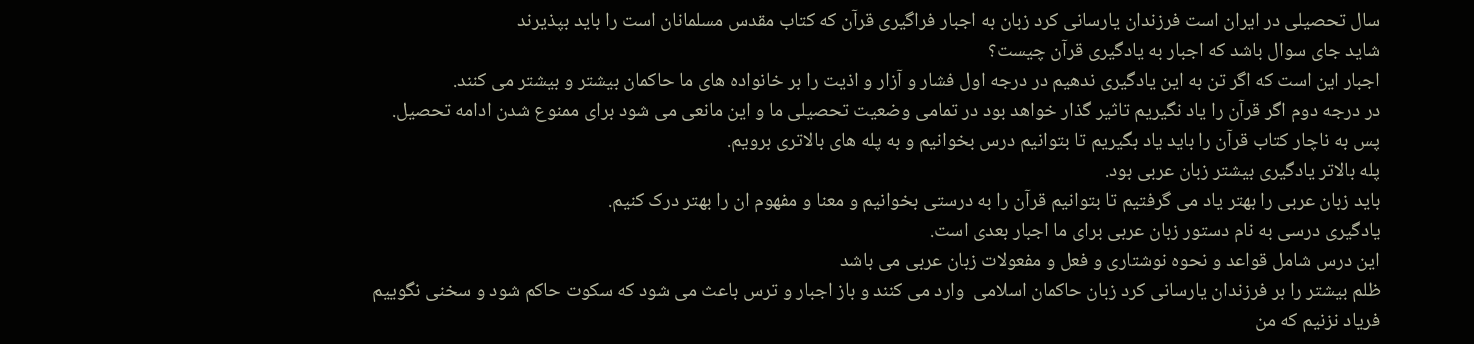سال تحصیلی در ایران است فرزندان یارسانی کرد زبان به اجبار فراگیری قرآن که کتاب مقدس مسلمانان است را باید بپذیرند
شاید جای سوال باشد که اجبار به یادگیری قرآن چیست؟
اجبار این است که اگر تن به این یادگیری ندهیم در درجه اول فشار و آزار و اذیت را بر خانواده های ما حاکمان بیشتر و بیشتر می کنند.
در درجه دوم اگر قرآن را یاد نگیریم تاثیر گذار خواهد بود در تمامی وضعیت تحصیلی ما و این مانعی می شود برای ممنوع شدن ادامه تحصیل.
پس به ناچار کتاب قرآن را باید یاد بگیریم تا بتوانیم درس بخوانیم و به پله های بالاتری برویم.
پله بالاتر یادگیری بیشتر زبان عربی بود.
باید زبان عربی را بهتر یاد می گرفتیم تا بتوانیم قرآن را به درستی بخوانیم و معنا و مفهوم ان را بهتر درک کنیم.
یادگیری درسی به نام دستور زبان عربی برای ما اجبار بعدی است.
این درس شامل قواعد و نحوه نوشتاری و فعل و مفعولات زبان عربی می باشد
ظلم بیشتر را بر فرزندان یارسانی کرد زبان حاکمان اسلامی  وارد می کنند و باز اجبار و ترس باعث می شود که سکوت حاکم شود و سخنی نگوییم
فریاد نزنیم که من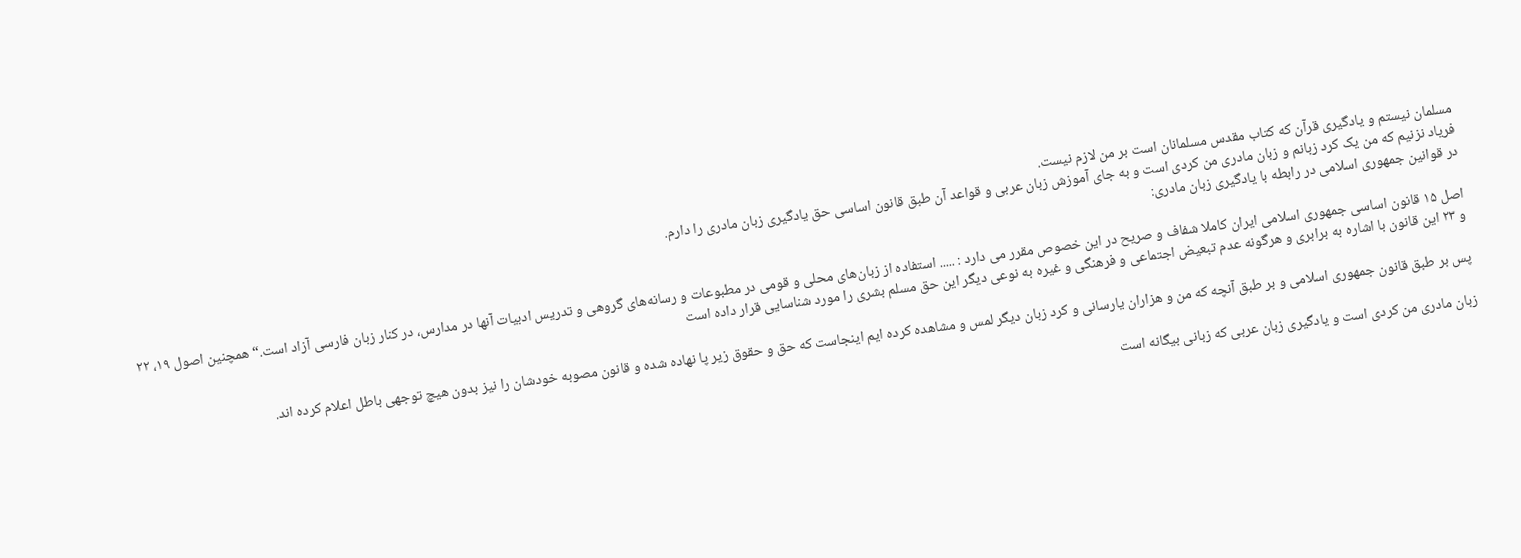مسلمان نیستم و یادگیری قرآن که کتاب مقدس مسلمانان است بر من لازم نیست.
فریاد نزنیم که من یک کرد زبانم و زبان مادری من کردی است و به جای آموزش زبان عربی و قواعد آن طبق قانون اساسی حق یادگیری زبان مادری را دارم.
در قوانین جمهوری اسلامی در رابطه با یادگیری زبان مادری:

اصل ۱۵ قانون اساسی جمهوری اسلامی ایران کاملا شفاف و صریح در این خصوص مقرر می دارد : ..... استفاده از زبان‌های محلی و قومی در مطبوعات و رسانه‌های گروهی و تدریس ادبیات آنها در مدارس، در کنار زبان فارسی آزاد است.“ همچنین اصول ۱۹، ۲۲ و ۲٣ این قانون با اشاره به برابری و هرگونه عدم تبعیض اجتماعی و فرهنگی و غیره به نوعی دیگر این حق مسلم بشری را مورد شناسایی قرار داده است

پس بر طبق قانون جمهوری اسلامی و بر طبق آنچه که من و هزاران یارسانی و کرد زبان دیگر لمس و مشاهده کرده ایم اینجاست که حق و حقوق زیر پا نهاده شده و قانون مصوبه خودشان را نیز بدون هیچ توجهی باطل اعلام کرده اند.

زبان مادری من کردی است و یادگیری زبان عربی که زبانی بیگانه است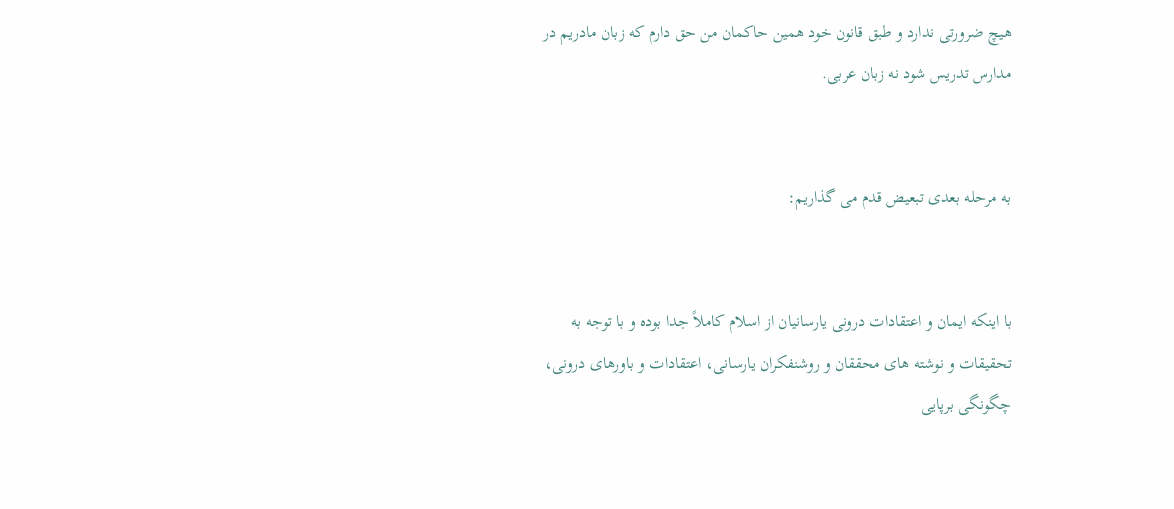هیچ ضرورتی ندارد و طبق قانون خود همین حاکمان من حق دارم که زبان مادریم در مدارس تدریس شود نه زبان عربی.


به مرحله بعدی تبعیض قدم می گذاریم:


با اینکه ایمان و اعتقادات درونی یارسانیان از اسلام کاملاً جدا بوده و با توجه به تحقیقات و نوشته های محققان و روشنفکران یارسانی، اعتقادات و باورهای درونی، چگونگی برپایی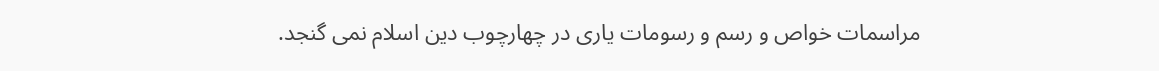مراسمات خواص و رسم و رسومات یاری در چهارچوب دین اسلام نمی گنجد.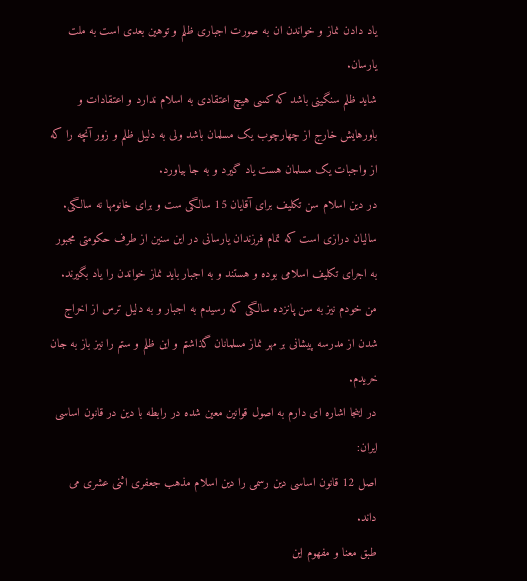یاد دادن نماز و خواندن ان به صورت اجباری ظلم و توهین بعدی است به ملت یارسان.
شاید ظلم سنگینی باشد که کسی هیچ اعتقادی به اسلام ندارد و اعتقادات و باورهایش خارج از چهارچوب یک مسلمان باشد ولی به دلیل ظلم و زور آنچه را که از واجبات یک مسلمان هست یاد گیرد و به جا بیاورد.
در دین اسلام سن تکلیف برای آقایان 15 سالگی ست و برای خانومها نه سالگی.
سالیان درازی است که تمام فرزندان یارسانی در این سنین از طرف حکومتی مجبور به اجرای تکلیف اسلامی بوده و هستند و به اجبار باید نماز خواندن را یاد بگیرند. من خودم نیز به سن پانزده سالگی که رسیدم به اجبار و به دلیل ترس از اخراج شدن از مدرسه پیشانی بر مهر نماز مسلمانان گذاشتم و این ظلم و ستم را نیز باز به جان خریدم.
در اینجا اشاره ای دارم به اصول قوانین معین شده در رابطه با دین در قانون اساسی ایران:
اصل 12 قانون اساسی دین رسمی را دین اسلام مذهب جعفری اثنی عشری می داند.
طبق معنا و مفهوم این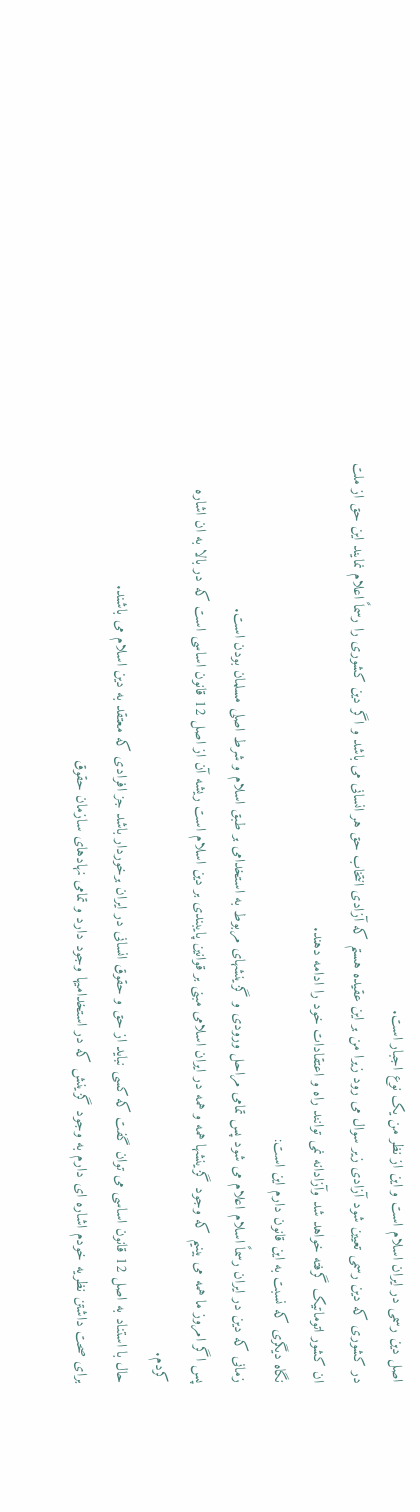اصل دین رسمی در ایران اسلام است و این از نظر من یک نوع اجبار است.
در کشوری که دین رسمی تعیین شود آزادی زیر سوال می رود زیرا من بر این عقیده هستم که آزادی انتخاب حق هر انسانی می باشد و اگر دین کشوری را رسماً اعلام نمایند این حق از ملت ان کشور اتوماتیک گرفته خواهد شد وآزادانه نمی توانند راه و اعتقادات خود را ادامه دهند.
نگاه دیگری که نسبت به این قانون دارم این است:
زمانی که دین در ایران رسماً اسلام اعلام می شود پس تمامی مراحل ورودی و گزینشهای مربوط به استخدامی بر طبق اسلام و شرط اصلی مسلمان بودن است.
پس اگر امروز ما همه می بینیم که وجود گزینشها همه و همه در ایران اسلامی مبنی بر قوانین پایبندی بر دین اسلام است ریشه آن از اصل 12 قانون اساسی است که در بالا به ان اشاره کردم.
حال با استناد به اصل 12 قانون اساسی می توان گفت که کسی نباید از حق و حقوق انسانی در ایران برخوردار باشد جز افرادی که معتقد به دین اسلام می باشند.
برای صحت داشتن نظریه خودم اشاره ای دارم به وجود گزینش که در استخدامیها وجود دارد و تمامی نهادهای سازمان حقوق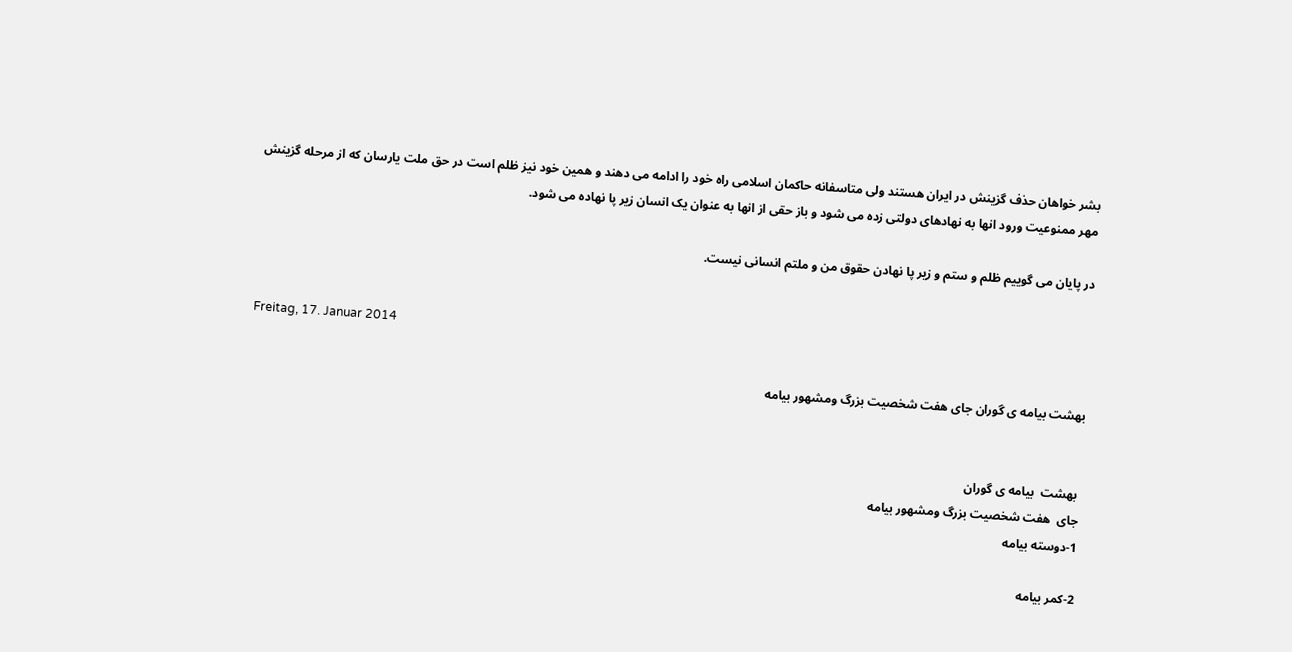بشر خواهان حذف گزینش در ایران هستند ولی متاسفانه حاکمان اسلامی راه خود را ادامه می دهند و همین خود نیز ظلم است در حق ملت یارسان که از مرحله گزینش مهر ممنوعیت ورود انها به نهادهای دولتی زده می شود و باز حقی از انها به عنوان یک انسان زیر پا نهاده می شود.

در پایان می گوییم ظلم و ستم و زیر پا نهادن حقوق من و ملتم انسانی نیست.


Freitag, 17. Januar 2014

بهشت بیامه ی گوران جای هفت شخصیت بزرگ ومشهور بیامه


 بهشت  بیامه ی گوران
جای  هفت شخصیت بزرگ ومشهور بیامه
1-دوسته بیامه

2-کمر بیامه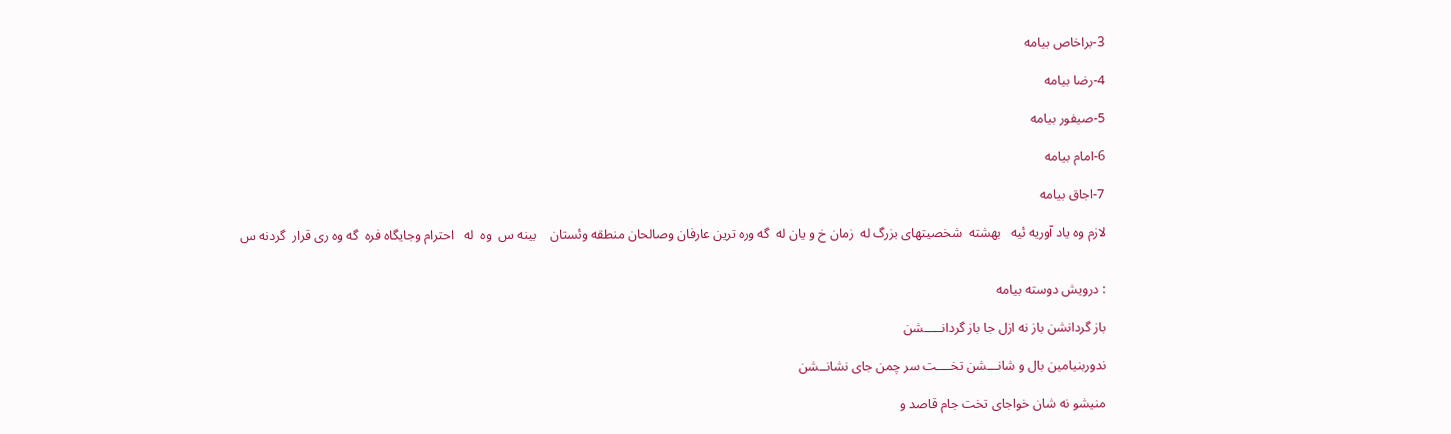3-براخاص بیامه

4-رضا بیامه

5-صیفور بیامه

6-امام بیامه

7-اجاق بیامه

لازم وه یاد آوریه ئیه   بهشته  شخصیتهای بزرگ له  زمان خ و یان له  گه وره ترین عارفان وصالحان منطقه وئستان    بینه س  وه  له   احترام وجایگاه فره  گه وه ری قرار  گردنه س


: درویش دوسته بیامه

باز گردانشن باز نه ازل جا باز گردانـــــشن

ندوربنیامین بال و شانـــشن تخــــت سر چمن جای نشانــشن

منیشو نه شان خواجای تخت جام قاصد و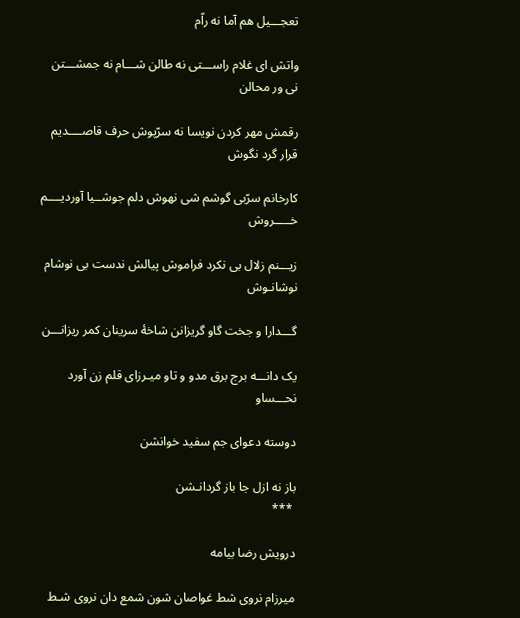تعجـــیل هم آما نه راّم

واتش ای غلام راســـتی نه طالن شـــام نه جمشـــتن نی ور محالن

رقمش مهر کردن نویسا نه سرّپوش حرف قاصــــدیم قرار گرد نگوش

کارخانم سرّبی گوشم شی نهوش دلم جوشــیا آوردیــــم خـــــروش

زیـــنم زلال بی نکرد فراموش پیالش ندست بی نوشام نوشانـوش

گـــدارا و جخت گاو گریزانن شاخۀ سرینان کمر ریزانـــن

یک دانـــه برج برق مدو و تاو میـرزای قلم زن آورد نحـــساو

دوسته دعوای جم سفید خوانشن

باز نه ازل جا باز گردانـشن
 ***

درویش رضا بیامه

میرزام نروی شط غواصان شون شمع دان نروی شـط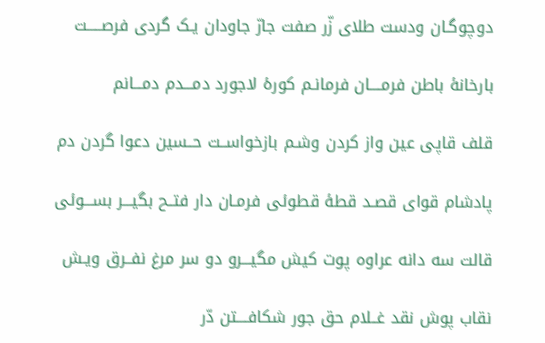دوچوگـان ودست طلای زّر صفت جارّ جاودان یـک گردی فرصـــــت

بارخانۀ باطن فرمــــان فرمانـم کورۀ لاجورد دمـــدم دمـــانم

قلف قاپی عین واز کردن وشـم بازخواســت حــسین دعوا گردن دم

پادشام قوای قصـد قطۀ قطوئی فرمـان دار فتــح بگیـــر بســـوئی

قالت سه دانه عراوه پوت کیش مگیـــرو دو سر مرغ نفــرق ویـش

نقاب پوش نقد غــلام حق جور شکافــــتن دّر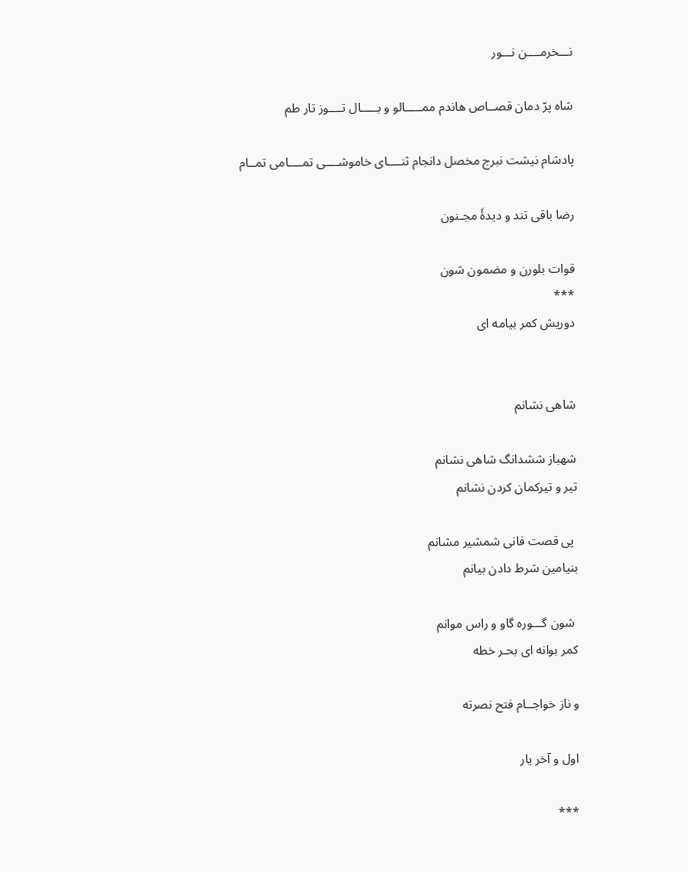نـــخرمــــن نـــور

شاه پرّ دمان قصــاص هاندم ممـــــالو و بـــــال تــــوز تار طم

پادشام نیشت نبرج مخصل دانجام ثنــــای خاموشــــی تمــــامی تمــام

رضا باقی تند و دیدۀَ مجـنون

قوات بلورن و مضمون شون
***
دوریش کمر بیامه ای


شاهی نشانم

شهباز ششدانگ شاهی نشانم
تیر و تیرکمان کردن نشانم

 پی قصت فانی شمشیر مشانم
بنیامین شرط دادن بیانم

 شون گـــوره گاو و راس موانم
کمر بوانه ای بحـر خطه

و ناز خواجــام فتح نصرته

اول و آخر یار

***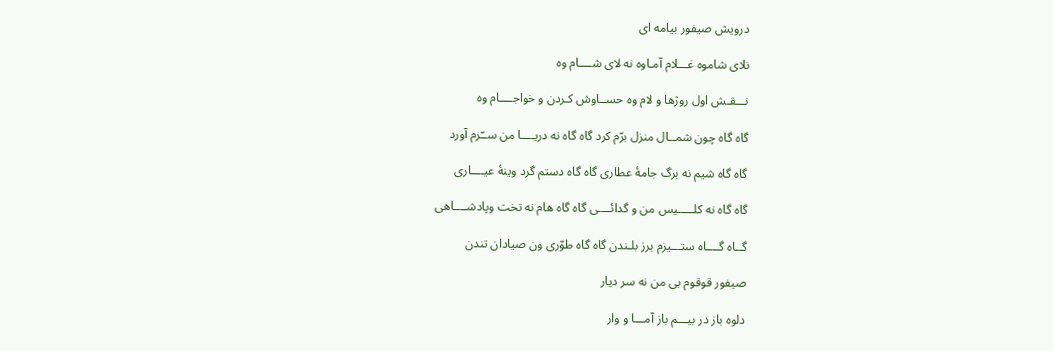درویش صیفور بیامه ای

نلای شاموه غـــلام آمـاوه نه لای شــــام وه

نـــقـش اول روژها و لام وه حســاوش کـردن و خواجــــام وه

گاه گاه چون شمــال منزل برّم کرد گاه گاه نه دریــــا من ســّرم آورد

گاه گاه شیم نه برگ جامۀ عطاری گاه گاه دستم گرد وینۀ عیــــاری

گاه گاه نه کلـــــیس من و گدائــــی گاه گاه هام نه تخت وپادشــــاهی

گــاه گــــاه ستـــیزم برز بلـندن گاه گاه طوّری ون صیادان تندن

صیفور قوقوم بی من نه سر دیار

دلوه باز در بیـــم باز آمـــا و وار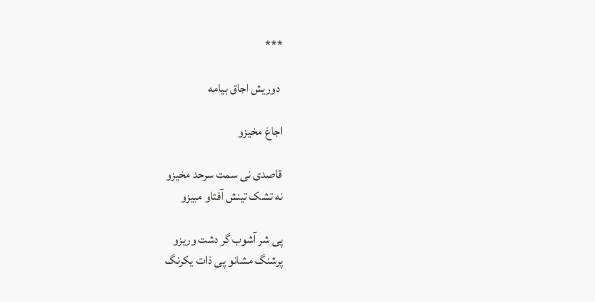***

 دوریش اجاق بیامه

اجاغ مخیزو

قاصدی نی سمت سرحد مخیزو
نه تشک تینش آفتاو مبیزو

پی شر آشوب گر دشت وریزو
پرشنگ مشانو پی ذات یکرنگ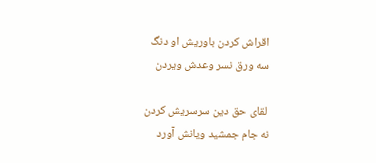اقراش کردن باوریش او دنگ
سه ورق نسر وعدش ویردن

 لقای حق دین سرسریش کردن
نه جام جمشید ویانش آورد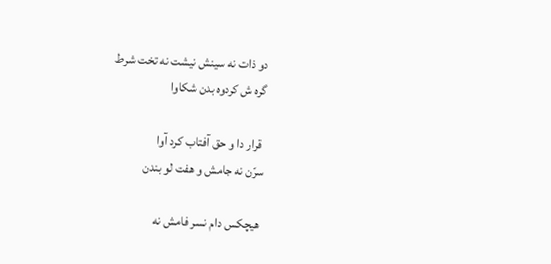دو ذات نه سینش نیشت نه تخت شرط
گره ش کردوه بدن شکاوا

 قرار دا و حق آفتاب کرد آوا
سرّن نه جامش و هفت لو بندن

 هیچکس دام نسر فامش نه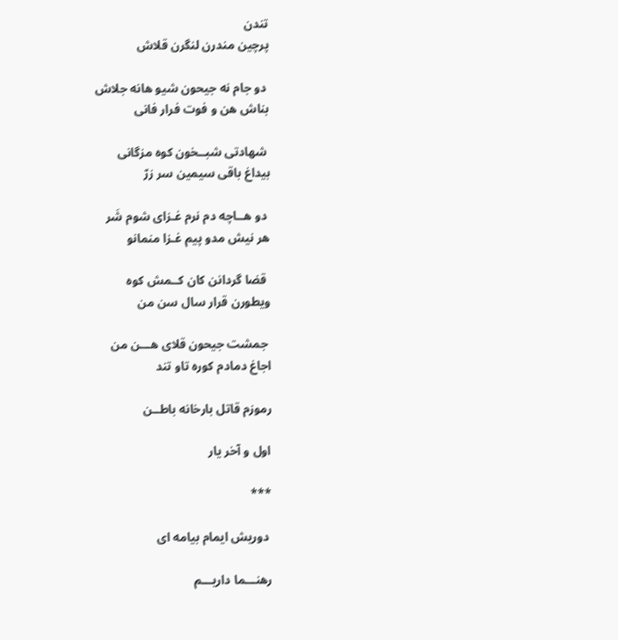تندن
پرچین مندرن لنگرن قلاش

 دو جام نه جیحون شیو هانه جلاش
بناش هن و فوت فرار فانی

 شهادتی شبــخون کوه مزگانی
بیداغ باقی سیمین سر زرّ

 دو هــاچه دم نرم غـزای شوم شَر
هر نیش مدو پیم غـزا منمانو

 قضا گردانن کان کــمش کوه
ویطورن قرار سال سن من

 جمشت جیحون قلای هـــن من
اجاغ دمادم کوره تاو تند

رموزم قاتل بارخانه باطــن

اول و آخر یار

***

 دوریش ایمام بیامه ای

رهنـــما داریـــم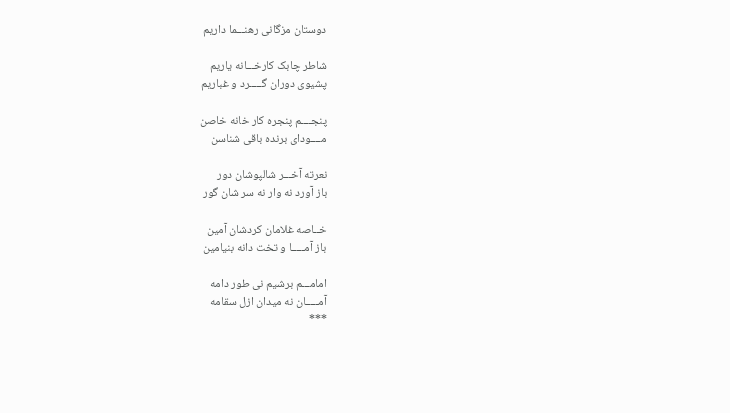دوستان مزگانی رهنـــما داریم

شاطر چابک کارخـــانه یاریم
پشیوی دوران گـــــرد و غباریم

پنجــــم پنجره کار خانه خاصن
مــــودای برنده باقی شناسن

نعرته آخـــر شالپوشان دور
باز آورد نه وار نه سر شان گور

خــاصه غلامان کردشان آمین
باز آمـــــا و تخت دانه بنیامین

امامـــم برشیم نی طور دامه
آمـــــان نه میدان ازل سقامه
***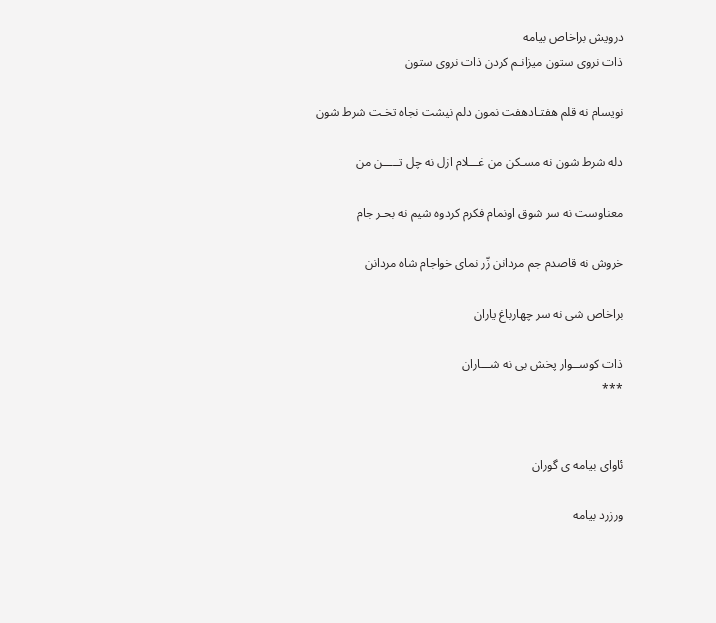درویش براخاص بیامه
ذات نروی ستون میزانـم کردن ذات نروی ستون

نویسام نه قلم هفتـادهفت نمون دلم نیشت نجاه تخـت شرط شون

دله شرط شون نه مسـکن من غـــلام ازل نه چل تـــــن من

معناوست نه سر شوق اونمام فکرم کردوه شیم نه بحـر جام

خروش نه قاصدم جم مردانن زّر نمای خواجام شاه مردانن

براخاص شی نه سر چهارباغ یاران

ذات کوســوار پخش بی نه شـــاران
***


ئاوای بیامه ی گوران

ورزرد بیامه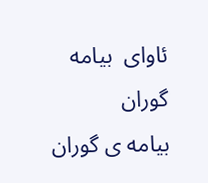ئاوای  بیامه گوران
بیامه ی گوران